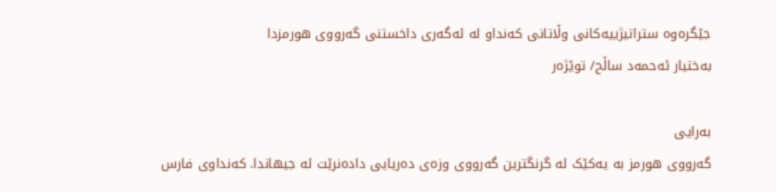جێگرەوە ستراتیژییەکانى وڵاتانى کەنداو لە ئەگەرى داخستنى گەرووى هورمزدا
بەختیار ئەحمەد ساڵح/ توێژەر

بەرایی
گەرووی هورمز بە يەکێک لە گرنگترین گەرووى وزەی دەریایی دادەنرێت لە جیهاندا. کەنداوی فارس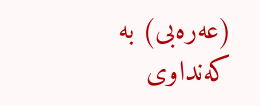(عەرەبی) بە کەنداوی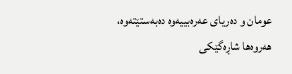عومان و دەریای عەرەبییەوە دەبەستێتەوە، هەروەها شاڕەگێکى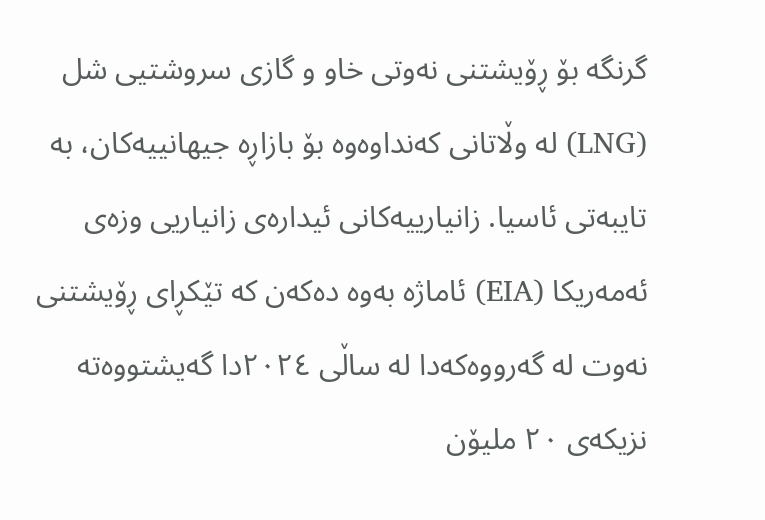گرنگە بۆ ڕۆیشتنی نەوتی خاو و گازی سروشتیی شل (LNG) لە وڵاتانی کەنداوەوە بۆ بازاڕە جیهانییەکان، بە تایبەتی ئاسیا. زانیارییەکانی ئیدارەی زانیاریی وزەی ئەمەریکا (EIA) ئاماژە بەوە دەکەن کە تێکڕای ڕۆیشتنی نەوت لە گەرووەکەدا لە ساڵی ٢٠٢٤دا گەیشتووەتە نزیکەی ٢٠ ملیۆن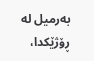بەرمیل لە ڕۆژێکدا،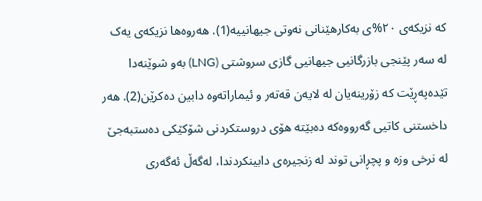کە نزیکەی ٢٠%ی بەکارهێنانی نەوتى جیهانییە(1). هەروەها نزیکەی یەک لە سەر پێنجی بازرگانیی جیهانیی گازى سروشتى (LNG) بەو شوێنەدا تێدەپەڕێت کە زۆرینەیان لە لایەن قەتەر و ئیماراتەوە دابین دەکرێن(2). هەر داخستنی کاتیی گەرووەکە دەبێتە هۆی دروستکردنى شۆکێکی دەستبەجێ لە نرخی وزە و پچڕانی توند لە زنجیرەی دابینکردندا، لەگەڵ ئەگەری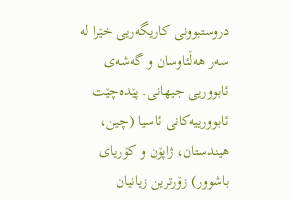دروستبوونى کاریگەریی خێرا لە سەر هەڵئاوسان و گەشەی ئابووریی جیهانی. پێدەچێت ئابوورییەکانی ئاسیا (چین، هیندستان، ژاپۆن و کۆریای باشوور) زۆرترین زیانیان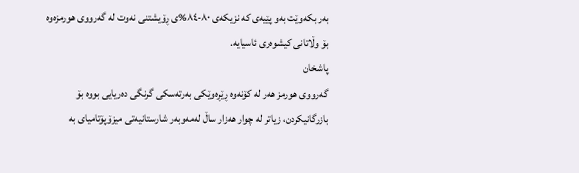بەر بکەوێت بەو پێیەى کە نزیکەی ٨٠-٨٤%ی ڕۆیشتنی نەوت لە گەرووی هورمزەوە بۆ وڵاتانى کیشوەرى ئاسیایە.
پاشخان
گەرووی هورمز هەر لە کۆنەوە ڕێڕەوێکى بەرتەسکى گرنگى دەریایی بووە بۆ بازرگانیکردن، زیاتر لە چوار هەزار ساڵ لەمەوبەر شارستانیەتی میزۆپۆتامیاى بە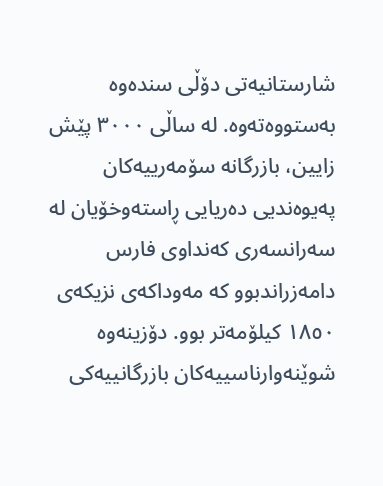شارستانیەتی دۆڵی سندەوە بەستووەتەوە. لە ساڵی ٣٠٠٠ پێش زایین، بازرگانە سۆمەرییەکان پەیوەندیی دەریایی ڕاستەوخۆیان لە سەرانسەری کەنداوی فارس دامەزراندبوو کە مەوداکەى نزیکەی ١٨٥٠ کیلۆمەتر بوو. دۆزینەوە شوێنەوارناسییەکان بازرگانییەکی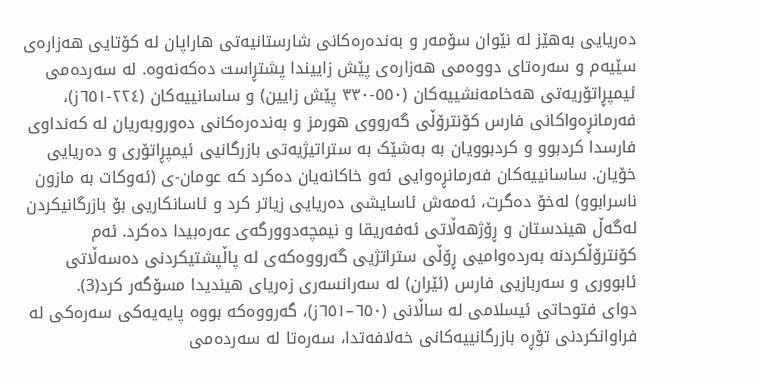دەریایی بەهێز لە نێوان سۆمەر و بەندەرەکانی شارستانیەتی هاراپان لە کۆتایی هەزارەی سێیەم و سەرەتای دووەمی هەزارەی پێش زاییندا پشتڕاست دەکەنەوە. لە سەردەمی ئیمپڕاتۆریەتی هەخامەنشییەکان (٥٥٠-٣٣٠ پێش زایین) و ساسانییەکان (٢٢٤-٦٥١ز)، فەرمانڕەواکانی فارس کۆنترۆڵی گەرووی هورمز و بەندەرەکانی دەوروبەریان لە کەنداوی فارسدا کردبوو و کردبوویان بە بەشێک بە ستراتیژیەتی بازرگانیی ئیمپڕاتۆری و دەریایی خۆیان. ساسانییەکان فەرمانڕەوایی ئەو خاکانەیان دەکرد کە عومان-ی (ئەوکات بە مازون ناسرابوو) لەخۆ دەگرت، ئەمەش ئاسایشی دەریایی زیاتر کرد و ئاسانکاریی بۆ بازرگانیکردن لەگەڵ هیندستان و ڕۆژهەڵاتی ئەفەریقا و نیمچەدوورگەی عەرەبیدا دەکرد. ئەم کۆنترۆڵکردنە بەردەوامیی ڕۆڵی ستراتژیی گەرووەکەى لە پاڵپشتیکردنی دەسەڵاتی ئابووری و سەربازیی فارس (ئێران) لە سەرانسەری زەریای هیندیدا مسۆگەر کرد(3).
دوای فتوحاتى ئیسلامى لە ساڵانی (٦٥٠–٦٥١ز)، گەرووەکە بووە پایەیەکی سەرەکی لە فراوانکردنی تۆڕە بازرگانییەکانی خەلافەتدا، سەرەتا لە سەردەمی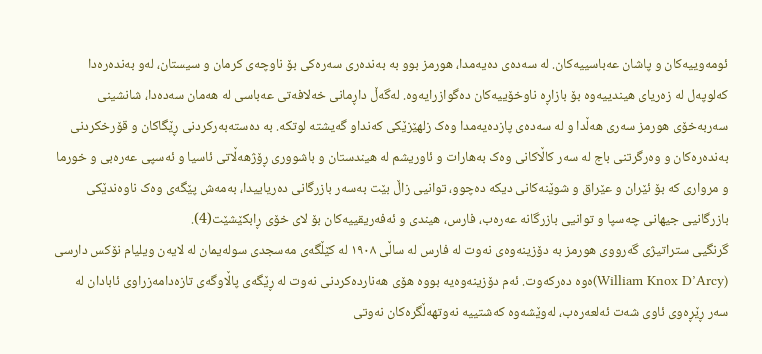ئومەوییەکان و پاشان عەباسییەکان. لە سەدەی دەیەمدا، هورمز بوو بە بەندەری سەرەکی بۆ ناوچەی کرمان و سیستان، لەو بەندەرەدا کەلوپەل لە زەریای هیندییەوە بۆ بازاڕە ناوخۆییەکان دەگوازرایەوە. لەگەڵ داڕمانی خەلافەتی عەباسی لە هەمان سەدەدا، شانشینی سەربەخۆی هورمز سەری هەڵدا و لە سەدەی پازدەیەمدا وەک زلهێزێکی کەنداو گەیشتە لوتکە. بە دەستەبەرکردنی ڕێگاکان و قۆرخکردنی بەندەرەکان و وەرگرتنی باج لە سەر کاڵاکانی وەک بەهارات و ئاوریشم لە هیندستان و باشووری ڕۆژهەڵاتی ئاسیا و ئەسپی عەرەبی و خورما و مرواری کە بۆ ئێران و عێراق و شوێنەکانی دیکە دەچوو، توانیى زاڵ بێت بەسەر بازرگانی دەریاییدا، بەمەش پێگەی وەک ناوەندێکی بازرگانیی جیهانی چەسپا و توانیى بازرگانە عەرەب، فارس، هیندی و ئەفەریقییەکان بۆ لاى خۆی ڕابکێشێت(4).
گرنگیی ستراتیژی گەرووی هورمز بە دۆزینەوەی نەوت لە فارس لە ساڵی ١٩٠٨ لە کێڵگەی مەسجدی سولەیمان لە لایەن ویلیام نۆکس دارسی (William Knox D’Arcy)ەوە دەرکەوت. ئەم دۆزینەوەیە بووە هۆی هەناردەکردنی نەوت لە ڕێگەی پاڵاوگەی تازەدامەزراوی ئابادان لە سەر ڕێڕەوی ئاوی شەت ئەلعەرەب، لەوێشەوە کەشتییە نەوتهەڵگرەکان نەوتی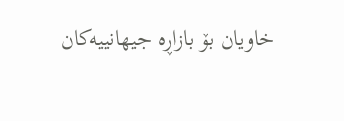خاویان بۆ بازاڕە جیهانییەکان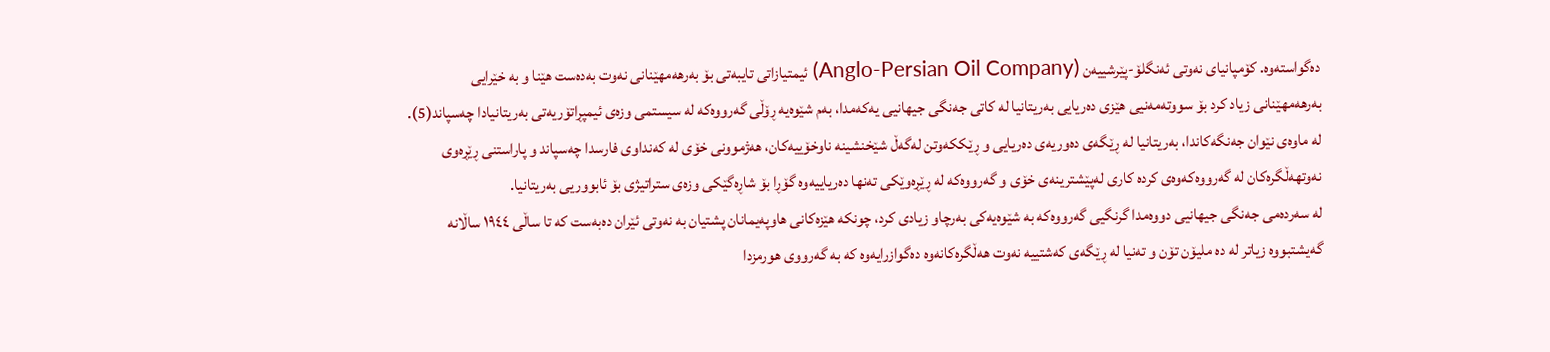دەگواستەوە. کۆمپانیای نەوتی ئەنگلۆ-پێرشییەن (Anglo-Persian Oil Company) ئیمتیازاتی تایبەتی بۆ بەرهەمهێنانی نەوت بەدەست هێنا و بە خێرایی بەرهەمهێنانی زیاد کرد بۆ سووتەمەنیی هێزی دەریایی بەریتانیا لە کاتی جەنگی جیهانیی یەکەمدا، بەم شێوەیە ڕۆڵی گەرووەکە لە سیستمی وزەی ئیمپڕاتۆریەتی بەریتانیادا چەسپاند(5). لە ماوەی نێوان جەنگەکاندا، بەریتانیا لە ڕێگەی دەوریەی دەریایی و ڕێککەوتن لەگەڵ شێخنشینە ناوخۆییەکان، هەژموونی خۆی لە کەنداوی فارسدا چەسپاند و پاراستنی ڕێڕەوی نەوتهەڵگرەکان لە گەرووەکەوەى کردە کاری لەپێشترینەى خۆى و گەرووەکە لە ڕێڕەوێکی تەنها دەریاییەوە گۆڕا بۆ شاڕەگێکى وزەى ستراتیژی بۆ ئابووریی بەریتانیا.
لە سەردەمی جەنگی جیهانیی دووەمدا گرنگیی گەرووەکە بە شێوەیەکی بەرچاو زیادی کرد، چونکە هێزەکانی هاوپەیمانان پشتیان بە نەوتی ئێران دەبەست کە تا ساڵی ١٩٤٤ ساڵانە گەیشتبووە زیاتر لە دە ملیۆن تۆن و تەنیا لە ڕێگەی کەشتییە نەوت هەڵگرەکانەوە دەگوازرایەوە کە بە گەرووی هورمزدا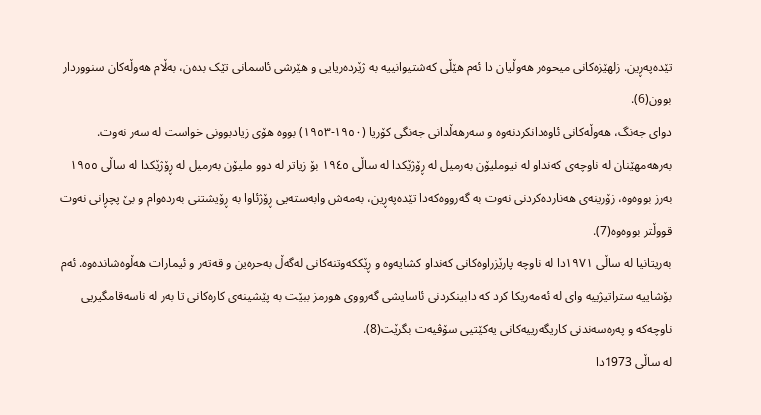تێدەپەڕین. زلهێزەکانی میحوەر هەوڵیان دا ئەم هێڵی کەشتیوانییە بە ژێردەریایی و هێرشی ئاسمانی تێک بدەن، بەڵام هەوڵەکان سنووردار بوون(6).
دوای جەنگ، هەوڵەکانی ئاوەدانکردنەوە و سەرهەڵدانی جەنگی کۆریا (١٩٥٠-١٩٥٣) بووە هۆی زیادبوونی خواست لە سەر نەوت. بەرهەمهێنان لە ناوچەی کەنداو لە نیوملیۆن بەرمیل لە ڕۆژێکدا لە ساڵی ١٩٤٥ بۆ زیاتر لە دوو ملیۆن بەرمیل لە ڕۆژێکدا لە ساڵی ١٩٥٥ بەرز بووەوە، زۆرینەى هەناردەکردنى نەوت بە گەرووەکەدا تێدەپەڕین، بەمەش وابەستەیی ڕۆژئاوا بە ڕۆیشتنی بەردەوام و بێ پچڕانی نەوت قووڵتر بووەوە(7).
بەریتانیا لە ساڵی ١٩٧١دا لە ناوچە پارێزراوەکانی کەنداو کشایەوە و ڕێککەوتنەکانی لەگەڵ بەحرەین و قەتەر و ئیمارات هەڵوەشاندەوە. ئەم بۆشاییە ستراتیژییە وای لە ئەمەریکا کرد کە دابینکردنى ئاسایشی گەرووی هورمز ببێت بە پێشینەی کارەکانی تا بەر لە ناسەقامگیریی ناوچەکە و پەرەسەندنی کاریگەرییەکانى یەکێتیى سۆڤیەت بگرێت(8).
لە ساڵی 1973دا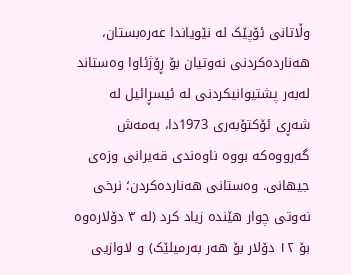وڵاتانی ئۆپێک لە نێویاندا عەرەبستان، هەناردەکردنى نەوتیان بۆ ڕۆژئاوا وەستاند لەبەر پشتیوانیکردنى لە ئیسڕائیل لە شەڕى ئۆکتۆبەرى 1973دا، بەمەش گەرووەکە بووە ناوەندی قەیرانی وزەی جیهانی. وەستانی هەناردەکردن؛ نرخی نەوتی چوار هێندە زیاد کرد (لە ٣ دۆلارەوە بۆ ١٢ دۆلار بۆ هەر بەرمیلێک) و لاوازیی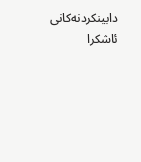دابینکردنەکانی ئاشکرا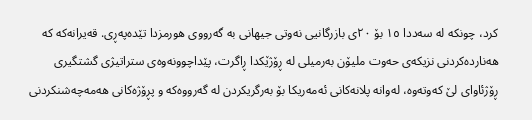کرد، چونکە لە سەددا ١٥ بۆ ٢٠ی بازرگانیی نەوتی جیهانی بە گەرووی هورمزدا تێدەپەڕى. قەیرانەکە کە هەناردەکردنى نزیکەی حەوت ملیۆن بەرمیلی لە ڕۆژێکدا ڕاگرت، پێداچوونەوەی ستراتیژی گشتگیری ڕۆژئاوای لێ کەوتەوە، لەوانە پلانەکانی ئەمەریکا بۆ بەرگریکردن لە گەرووەکە و پڕۆژەکانی هەمەچەشنکردنی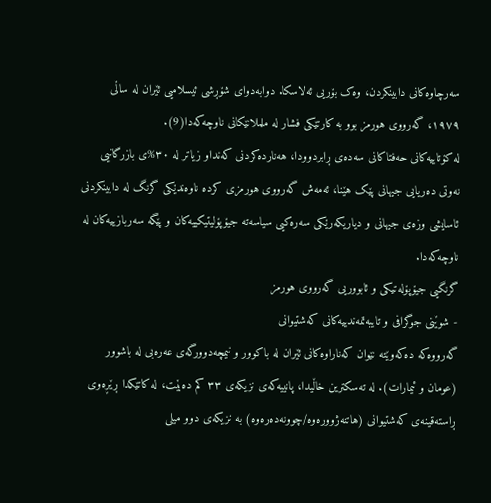سەرچاوەکانی دابینکردن، وەک بۆریی ئەلاسکا. دوابەدوای شۆڕشی ئیسلامیى ئێران لە ساڵی ١٩٧٩، گەرووى هورمز بوو بە کارتێکى فشار لە ململانێکانی ناوچەکەدا(9).
لە کۆتاییەکانی حەفتاکانی سەدەی ڕابردوودا، هەناردەکردنی کەنداو زیاتر لە ٣٠%ی بازرگانیی نەوتی دەریایی جیهانی پێک هێنا، ئەمەش گەرووی هورمزی کردە ناوەندێکی گرنگ لە دابینکردنى ئاسایشی وزەی جیهانی و دیاریکەرێکی سەرەکیی سیاسەتە جیۆپۆلیتیکییەکان و پێگە سەربازییەکان لە ناوچەکەدا.
گرنگیی جیۆپۆلەتیکی و ئابووریی گەرووی هورمز
- شوێنی جوگرافی و تایبەتمەندییەکانی کەشتیوانى
گەرووەکە دەکەوێتە نێوان کەناراوەکانی ئێران لە باکوور و نیمچەدوورگەی عەرەبی لە باشوور (عومان و ئیمارات). لە تەسکترین خاڵیدا، پانییەکەی نزیکەی ٣٣ کم دەبێت، لە کاتێکدا ڕێڕەوی ڕاستەقینەی کەشتیوانی (هاتنەژوورەوە/چوونەدەرەوە) بە نزیکەی دوو میلى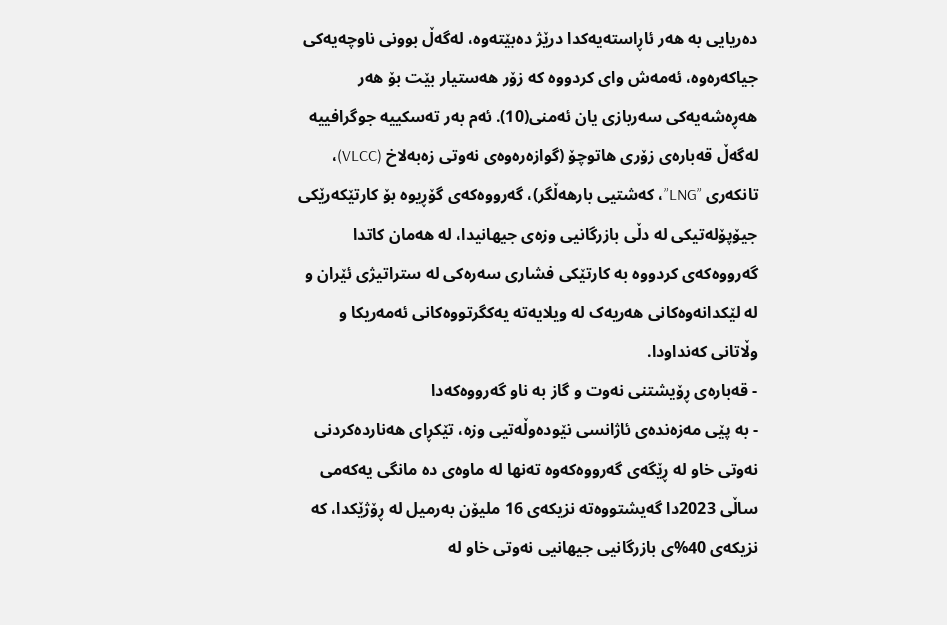دەریایی بە هەر ئاڕاستەیەکدا درێژ دەبێتەوە، لەگەڵ بوونى ناوچەیەکی جیاکەرەوە، ئەمەش وای کردووە کە زۆر هەستیار بێت بۆ هەر هەڕەشەیەکی سەربازی یان ئەمنی(10). ئەم بەر تەسکییە جوگرافییە لەگەڵ قەبارەی زۆری هاتوچۆ (گوازەرەوەى نەوتى زەبەلاخ (VLCC)، تانکەری ”LNG”، کەشتیی بارهەڵگر)، گەرووەکەى گۆڕیوە بۆ کارتێکەرێکى جیۆپۆلەتیکی لە دڵی بازرگانیی وزەی جیهانیدا، لە هەمان کاتدا گەرووەکەى کردووە بە کارتێکى فشارى سەرەکى لە ستراتیژی ئێران و لە لێکدانەوەکانى هەریەک لە ویلایەتە یەکگرتووەکانی ئەمەریکا و وڵاتانی کەنداودا.
- قەبارەی ڕۆیشتنی نەوت و گاز بە ناو گەرووەکەدا
- بە پێی مەزەندەى ئاژانسی نێودەوڵەتیی وزە، تێکڕای هەناردەکردنی نەوتی خاو لە ڕێگەی گەرووەکەوە تەنها لە ماوەی دە مانگی یەکەمی ساڵی 2023دا گەیشتووەتە نزیکەی 16 ملیۆن بەرمیل لە ڕۆژێکدا، کە نزیکەی 40%ی بازرگانیی جیهانیی نەوتی خاو لە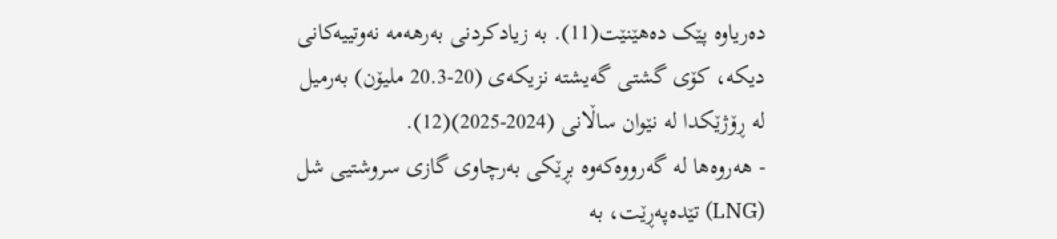دەریاوە پێک دەهێنێت(11). بە زیادکردنى بەرهەمە نەوتییەکانى دیکە، کۆی گشتی گەیشتە نزیکەی (20-20.3 ملیۆن) بەرمیل لە ڕۆژێکدا لە نێوان ساڵانی (2024-2025)(12).
- هەروەها لە گەرووەکەوە بڕێکى بەرچاوی گازی سروشتیی شل (LNG) تێدەپەڕێت، بە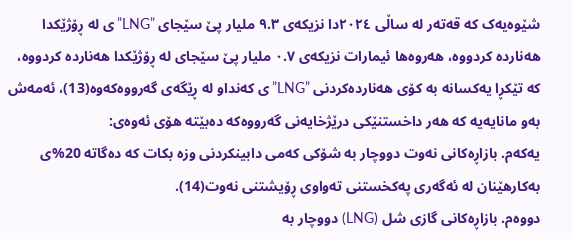شێوەیەک کە قەتەر لە ساڵی ٢٠٢٤دا نزیکەی ٩.٣ ملیار پێ سێجاى ”LNG”ی لە ڕۆژێکدا هەناردە کردووە، هەروەها ئیمارات نزیکەی ٠.٧ ملیار پێ سێجاى لە ڕۆژێکدا هەناردە کردووە، کە تێکڕا یەکسانە بە کۆى هەناردەکردنی ”LNG”ی کەنداو لە ڕێگەی گەرووەکەوە(13)، ئەمەش بەو مانایەیە کە هەر داخستنێکی درێژخایەنی گەرووەکە دەبێتە هۆی ئەوەی:
یەکەم. بازاڕەکانی نەوت دووچار بە شۆکی کەمى دابینکردنى وزە بکات کە دەگاتە 20%ی بەکارهێنان لە ئەگەرى پەکخستنى تەواوی ڕۆیشتنی نەوت(14).
دووەم. بازاڕەکانی گازى شل (LNG) دووچار بە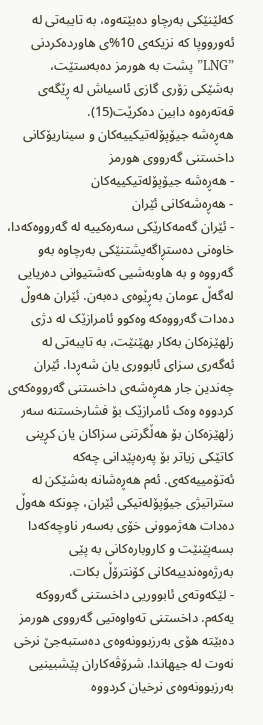کەلێنێکی بەرچاو دەبێتەوە، بە تایبەتی لە ئەورووپا کە نزیکەی 10%ی هاوردەکردنی ”LNG” پشت بە هورمز دەبەستێت، بەشێکی زۆری گازى ئاسیاش لە ڕێگەى قەتەرەوە دابین دەکرێت(15).
هەڕەشە جیۆپۆلەتیکییەکان و سیناریۆکانی داخستنی گەرووى هورمز
- هەڕەشە جیۆپۆلەتیکییەکان
- هەڕەشەکانی ئێران
- ئێران گەمەکارێکى سەرەکییە لە گەرووەکەدا، خاوەنی دەستڕاگەیشتنێکی بەرچاوە بەو گەرووە و بە هاوبەشیى کەشتیوانی دەریایی لەگەڵ عومان بەڕێوەی دەبەن. ئێران هەوڵ دەدات گەرووەکە وەکوو ئامرازێک لە دژی زلهێزەکان بەکار بهێنێت، بە تایبەتی لە ئەگەری سزای ئابووری یان شەڕدا. ئێران چەندین جار هەڕەشەی داخستنی گەرووەکەى کردووە وەک ئامرازێک بۆ فشارخستنە سەر زلهێزەکان بۆ هەڵگرتنی سزاکان یان کڕینی کاتێکی زیاتر بۆ پەرەپێدانی چەکە ئەتۆمییەکەى. ئەم هەڕەشانە بەشێکن لە ستراتیژی جیۆپۆلەتیکی ئێران، چونکە هەوڵ دەدات هەژموونی خۆی بەسەر ناوچەکەدا بسەپێنێت و کاروبارەکانی بە پێی بەرژەوەندییەکانی کۆنترۆڵ بکات.
- لێکەوتەى ئابووریی داخستنی گەرووکە
یەکەم. داخستنی تەواوەتیی گەرووی هورمز دەبێتە هۆی بەرزبوونەوەی دەستبەجێ نرخی نەوت لە جیهاندا. شرۆڤەکاران پێشبینیی بەرزبوونەوەی نرخیان کردووە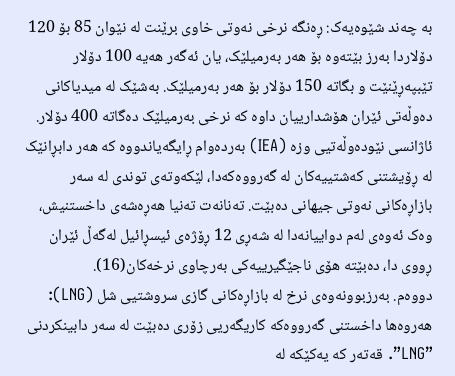بە چەند شێوەیەک: ڕەنگە نرخى نەوتی خاوی برێنت لە نێوان 85 بۆ 120 دۆلاردا بەرز بێتەوە بۆ هەر بەرمیلێک، یان ئەگەر هەیە 100 دۆلار تێبپەڕێنێت و بگاتە 150 دۆلار بۆ هەر بەرمیلێک. بەشێک لە میدیاکانی دەوڵەتی ئێران هۆشدارییان داوە کە نرخی بەرمیلێک دەگاتە 400 دۆلار. ئاژانسی نێودەوڵەتیی وزە (IEA) بەردەوام ڕایگەیاندووە کە هەر دابڕانێک لە ڕۆیشتنی کەشتییەکان لە گەرووەکەدا، لێکەوتەی توندی لە سەر بازاڕەکانی نەوتی جیهانی دەبێت. تەنانەت تەنیا هەڕەشەی داخستنیش، وەک ئەوەی لەم دواییانەدا لە شەڕى 12 ڕۆژەى ئیسڕائیل لەگەڵ ئێران ڕووی دا، دەبێتە هۆی ناجێگیرییەکی بەرچاوی نرخەکان(16).
دووەم. بەرزبوونەوەی نرخ لە بازاڕەکانی گازی سروشتیی شل (LNG): هەروەها داخستنی گەرووەکە کاریگەریی زۆری دەبێت لە سەر دابینکردنی ”LNG”. قەتەر کە یەکێکە لە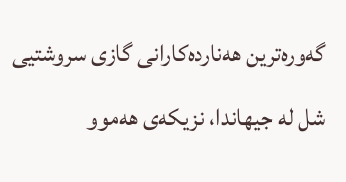گەورەترین هەناردەکارانی گازی سروشتیی شل لە جیهاندا، نزیکەی هەموو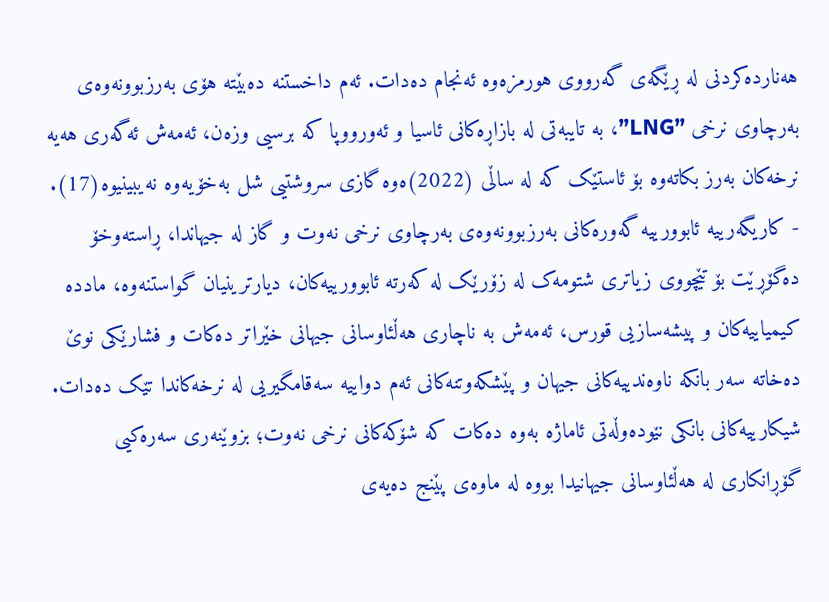هەناردەکردنی لە ڕێگەی گەرووی هورمزەوە ئەنجام دەدات. ئەم داخستنە دەبێتە هۆی بەرزبوونەوەی بەرچاوی نرخی ”LNG”، بە تایبەتی لە بازاڕەکانی ئاسیا و ئەورووپا کە برسیی وزەن، ئەمەش ئەگەری هەیە نرخەکان بەرز بکاتەوە بۆ ئاستێک کە لە ساڵی (2022)ەوە گازى سروشتیى شل بەخۆیەوە نەیبینیوە(17).
- کاریگەرییە ئابوورییە گەورەکانی بەرزبوونەوەی بەرچاوی نرخی نەوت و گاز لە جیهاندا، ڕاستەوخۆ دەگۆڕێت بۆ تێچووی زیاتری شتومەک لە زۆرێک لە کەرتە ئابوورییەکان، دیارترینیان گواستنەوە، ماددە کیمیاییەکان و پیشەسازیی قورس، ئەمەش بە ناچاری هەڵئاوسانی جیهانی خێراتر دەکات و فشارێکی نوێ دەخاتە سەر بانکە ناوەندییەکانی جیهان و پێشکەوتنەکانی ئەم دواییە سەقامگیریی لە نرخەکاندا تێک دەدات. شیکارییەکانی بانکی نێودەوڵەتی ئاماژە بەوە دەکات کە شۆکەکانی نرخی نەوت؛ بزوێنەری سەرەکیی گۆڕانکاری لە هەڵئاوسانی جیهانیدا بووە لە ماوەی پێنج دەیەی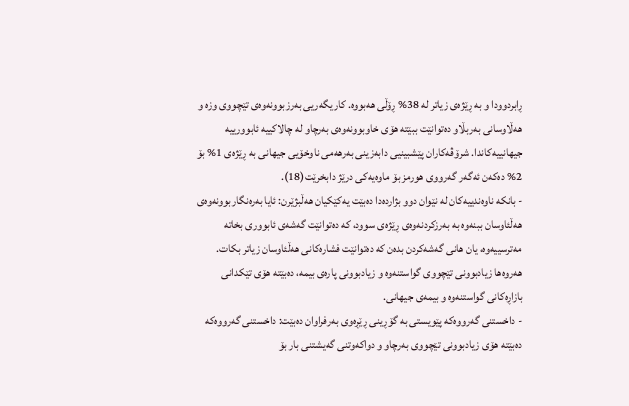ڕابردوودا و بە ڕێژەى زیاتر لە 38% ڕۆڵى هەبووە. کاریگەریی بەرزبوونەوەی تێچووی وزە و هەڵاوسانی بەربڵاو دەتوانێت ببێتە هۆی خاوبوونەوەی بەرچاو لە چالاکییە ئابوورییە جیهانییەکاندا. شرۆڤەکاران پێشبینیی دابەزینی بەرهەمی ناوخۆیی جیهانی بە ڕێژەی 1% بۆ 2% دەکەن ئەگەر گەرووی هورمز بۆ ماوەیەکی درێژ دابخرێت(18).
- بانکە ناوەندییەکان لە نێوان دوو بژاردەدا دەبێت یەکێکیان هەڵبژێرن: ئایا بەرەنگاربوونەوەی هەڵئاوسان ببنەوە بە بەرزکردنەوەی ڕێژەی سوود، کە دەتوانێت گەشەی ئابووری بخاتە مەترسییەوە، یان هانی گەشەکردن بدەن کە دەتوانێت فشارەکانی هەڵئاوسان زیاتر بکات. هەروەها زیادبوونی تێچووی گواستنەوە و زیادبوونی پارەی بیمە، دەبێتە هۆی تێکدانی بازاڕەکانی گواستنەوە و بیمەی جیهانی.
- داخستنی گەرووەکە پێویستی بە گۆڕینی ڕێڕەوی بەرفراوان دەبێت: داخستنى گەرووەکە دەبێتە هۆی زیادبوونى تێچووی بەرچاو و دواکەوتنی گەیشتنى بار بۆ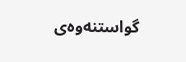گواستنەوەی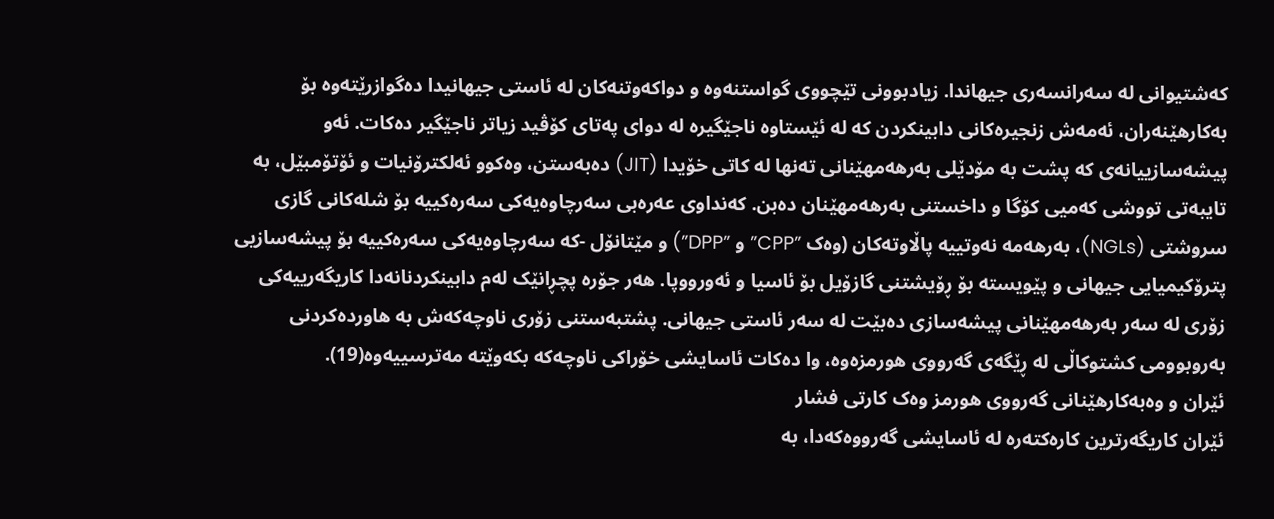کەشتیوانی لە سەرانسەری جیهاندا. زیادبوونی تێچووی گواستنەوە و دواکەوتنەکان لە ئاستی جیهانیدا دەگوازرێتەوە بۆ بەکارهێنەران، ئەمەش زنجیرەکانی دابینکردن کە لە ئێستاوە ناجێگیرە لە دوای پەتاى کۆڤید زیاتر ناجێگیر دەکات. ئەو پیشەسازییانەی کە پشت بە مۆدێلی بەرهەمهێنانی تەنها لە کاتی خۆیدا (JIT) دەبەستن، وەکوو ئەلکترۆنیات و ئۆتۆمبێل، بە تایبەتی تووشی کەمیی کۆگا و داخستنی بەرهەمهێنان دەبن. کەنداوی عەرەبی سەرچاوەیەکی سەرەکییە بۆ شلەکانی گازی سروشتی (NGLs)، بەرهەمە نەوتییە پاڵاوتەکان (وەک ”CPP” و ”DPP”) و مێتانۆل -کە سەرچاوەیەکی سەرەکییە بۆ پیشەسازیی پترۆکیمیایی جیهانی و پێویستە بۆ ڕۆیشتنی گازۆیل بۆ ئاسیا و ئەورووپا. هەر جۆرە پچڕانێک لەم دابینکردنانەدا کاریگەرییەکی زۆری لە سەر بەرهەمهێنانی پیشەسازی دەبێت لە سەر ئاستی جیهانی. پشتبەستنی زۆری ناوچەکەش بە هاوردەکردنی بەروبوومى کشتوکاڵى لە ڕێگەی گەرووی هورمزەوە، وا دەکات ئاسایشی خۆراکی ناوچەکە بکەوێتە مەترسییەوە(19).
ئێران و وەبەکارهێنانى گەرووى هورمز وەک کارتی فشار
ئێران کاریگەرترین کارەکتەرە لە ئاسایشی گەرووەکەدا، بە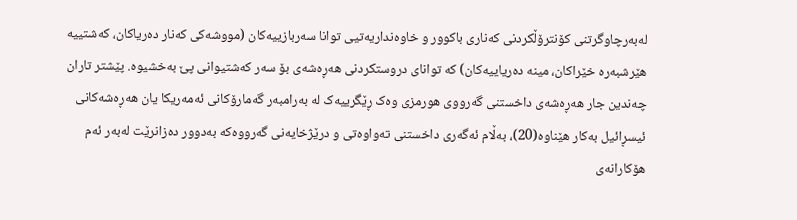لەبەرچاوگرتنی کۆنترۆڵکردنی کەناری باکوور و خاوەنداریەتیی توانا سەربازییەکان (مووشەکی کەنار دەریاکان، کەشتییە هێرشبەرە خێراکان، مینە دەریاییەکان) کە توانای دروستکردنى هەڕەشەى بۆ سەر کەشتیوانى پێ بەخشیوە. پێشتر تاران چەندین جار هەڕەشەی داخستنی گەرووی هورمزى وەک ڕێگرییەک لە بەرامبەر گەمارۆکانی ئەمەریکا یان هەڕەشەکانی ئیسڕائیل بەکار هێناوە(20)، بەڵام ئەگەری داخستنی تەواوەتى و درێژخایەنی گەرووەکە بەدوور دەزانرێت لەبەر ئەم هۆکارانەی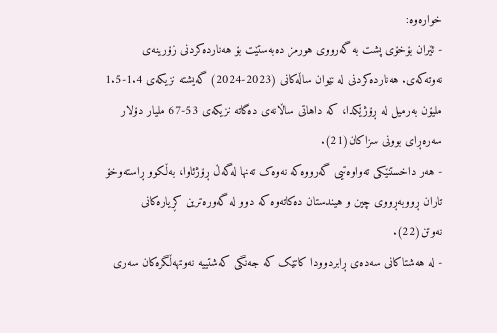خوارەوە:
- ئێران بۆخۆی پشت بە گەرووى هورمز دەبەستێت بۆ هەناردەکردنی زۆرینەى نەوتەکەی. هەناردەکردنی لە نێوان ساڵەکانى (2023-2024) گەیشتە نزیکەی 1.4-1.5 ملیۆن بەرمیل لە ڕۆژێکدا، کە داهاتی ساڵانەى دەگاتە نزیکەی 53-67 ملیار دۆلار سەرەڕای بوونى سزاکان(21).
- هەر داخستنێکی تەواوەتیی گەرووەکە نەوەک تەنها لەگەڵ ڕۆژئاوا، بەڵکوو ڕاستەوخۆ تاران ڕووبەڕووی چین و هیندستان دەکاتەوە کە دوو لە گەورەترین کڕیارەکانى نەوتن(22).
- لە هەشتاکانی سەدەی ڕابردوودا کاتێک کە جەنگی کەشتییە نەوتهەڵگرەکان سەری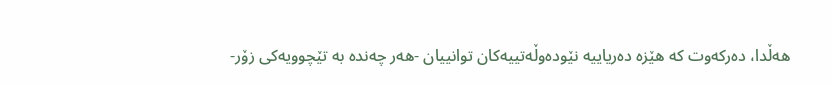هەڵدا، دەرکەوت کە هێزە دەریاییە نێودەوڵەتییەکان توانییان -هەر چەندە بە تێچوویەکی زۆر-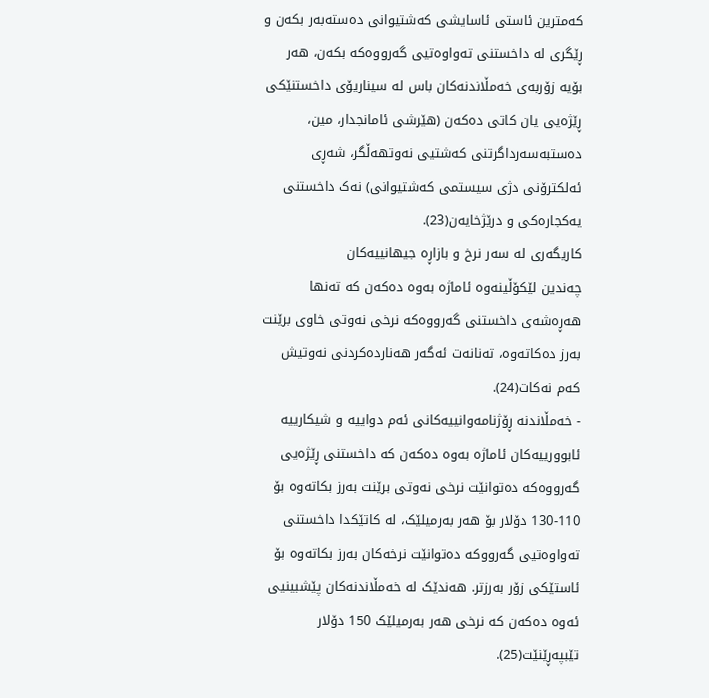کەمترین ئاستی ئاسایشی کەشتیوانی دەستەبەر بکەن و ڕێگری لە داخستنی تەواوەتیی گەرووەکە بکەن، هەر بۆیە زۆربەی خەمڵاندنەکان باس لە سیناریۆی داخستنێکى ڕێژەیی یان کاتی دەکەن (هێرشی ئامانجدار، مین، دەستبەسەرداگرتنی کەشتیى نەوتهەڵگر، شەڕی ئەلکترۆنی دژی سیستمی کەشتیوانى) نەک داخستنی یەکجارەکى و درێژخایەن(23).
کاریگەری لە سەر نرخ و بازاڕە جیهانییەکان
چەندین لێکۆڵینەوە ئاماژە بەوە دەکەن کە تەنها هەڕەشەی داخستنی گەرووەکە نرخی نەوتی خاوی برێنت بەرز دەکاتەوە، تەنانەت ئەگەر هەناردەکردنى نەوتیش کەم نەکات(24).
- خەمڵاندنە ڕۆژنامەوانییەکانی ئەم دواییە و شیکارییە ئابوورییەکان ئاماژە بەوە دەکەن کە داخستنی ڕێژەیی گەرووەکە دەتوانێت نرخی نەوتى برێنت بەرز بکاتەوە بۆ 110-130 دۆلار بۆ هەر بەرمیلێک، لە کاتێکدا داخستنی تەواوەتیى گەرووکە دەتوانێت نرخەکان بەرز بکاتەوە بۆ ئاستێکی زۆر بەرزتر. هەندێک لە خەمڵاندنەکان پێشبینیی ئەوە دەکەن کە نرخی هەر بەرمیلێک 150 دۆلار تێبپەڕێنێت(25).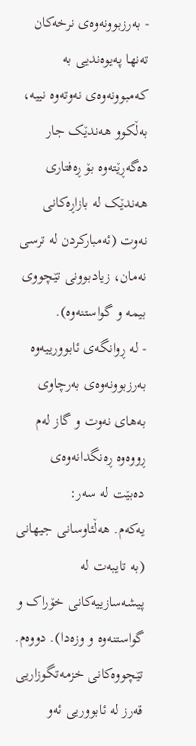- بەرزبوونەوەى نرخەکان تەنها پەیوەندیى بە کەمبوونەوەى نەوتەوە نییە، بەڵکوو هەندێک جار دەگەڕێتەوە بۆ ڕەفتاری هەندێک لە بازاڕەکانى نەوت (ئەمبارکردن لە ترسی نەمان، زیادبوونی تێچووی بیمە و گواستنەوە).
- لە ڕوانگەی ئابوورییەوە بەرزبوونەوەی بەرچاوی بەهاى نەوت و گاز لەم ڕووەوە ڕەنگدانەوەى دەبێت لە سەر:
یەکەم. هەڵئاوسانی جیهانی (بە تایبەت لە پیشەسازییەکانی خۆراک و گواستنەوە و وزەدا). دووەم. تێچووەکانی خزمەتگوزاریی قەرز لە ئابووریی ئەو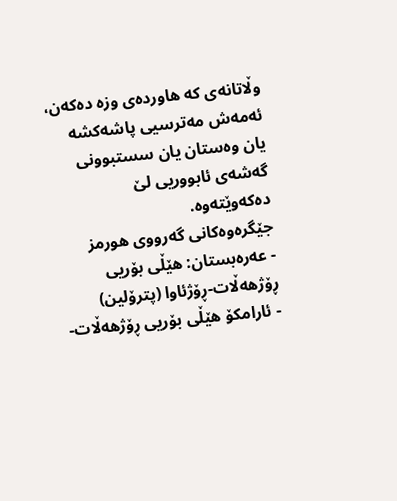وڵاتانەى کە هاوردەی وزە دەکەن، ئەمەش مەترسیی پاشەکشە یان وەستان یان سستبوونى گەشەى ئابووریى لێ دەکەوێتەوە.
جێگرەوەکانى گەرووی هورمز
- عەرەبستان: هێڵی بۆریی ڕۆژهەڵات-ڕۆژئاوا (پترۆلین)
- ئارامکۆ هێڵی بۆریی ڕۆژهەڵات-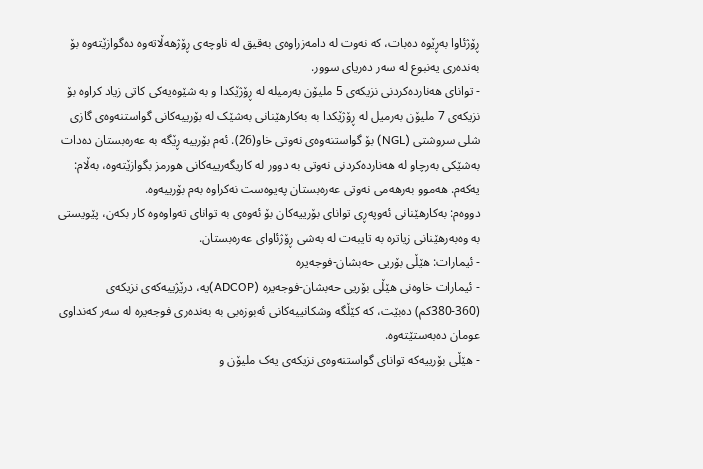ڕۆژئاوا بەڕێوە دەبات، کە نەوت لە دامەزراوەی بەقیق لە ناوچەى ڕۆژهەڵاتەوە دەگوازێتەوە بۆ بەندەری یەنبوع لە سەر دەریای سوور.
- توانای هەناردەکردنى نزیکەی 5 ملیۆن بەرمیلە لە ڕۆژێکدا و بە شێوەیەکی کاتی زیاد کراوە بۆ نزیکەی 7 ملیۆن بەرمیل لە ڕۆژێکدا بە بەکارهێنانى بەشێک لە بۆرییەکانی گواستنەوەى گازی شلی سروشتی (NGL) بۆ گواستنەوەی نەوتی خاو(26). ئەم بۆرییە ڕێگە بە عەرەبستان دەدات بەشێکی بەرچاو لە هەناردەکردنی نەوتى بە دوور لە کاریگەرییەکانى هورمز بگوازێتەوە، بەڵام:
یەکەم. هەموو بەرهەمی نەوتى عەرەبستان پەیوەست نەکراوە بەم بۆرییەوە.
دووەم: بەکارهێنانى ئەوپەڕى تواناى بۆرییەکان بۆ ئەوەى بە توانای تەواوەوە کار بکەن، پێویستی بە وەبەرهێنانی زیاترە بە تایبەت لە بەشی ڕۆژئاوای عەرەبستان.
- ئیمارات: هێڵی بۆریی حەبشان-فوجەیرە
- ئیمارات خاوەنی هێڵی بۆریی حەبشان-فوجەیرە (ADCOP)یە، درێژییەکەی نزیکەی (360-380کم) دەبێت، کە کێڵگە وشکانییەکانی ئەبوزەبی بە بەندەری فوجەیرە لە سەر کەنداوی عومان دەبەستێتەوە.
- هێڵی بۆرییەکە توانای گواستنەوەى نزیکەی یەک ملیۆن و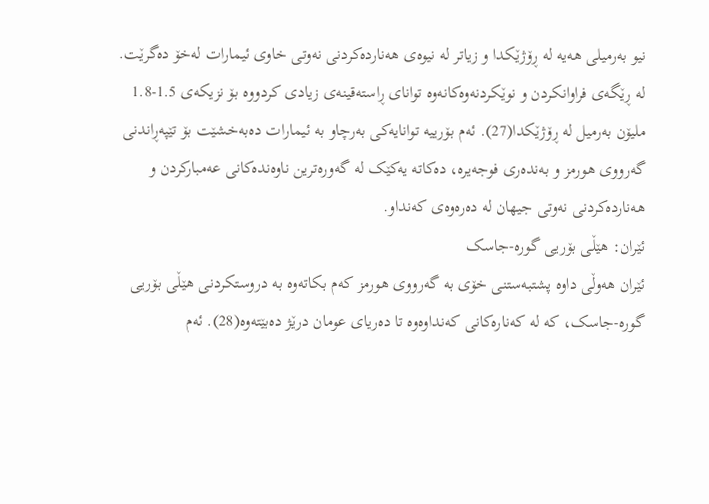نیو بەرمیلى هەیە لە ڕۆژێکدا و زیاتر لە نیوەی هەناردەکردنی نەوتی خاوی ئیمارات لەخۆ دەگرێت. لە ڕێگەى فراوانکردن و نوێکردنەوەکانەوە تواناى ڕاستەقینەی زیادی کردووە بۆ نزیکەی 1.5-1.8 ملیۆن بەرمیل لە ڕۆژێکدا(27). ئەم بۆرییە توانایەکی بەرچاو بە ئیمارات دەبەخشێت بۆ تێپەڕاندنی گەرووی هورمز و بەندەری فوجەیرە، دەکاتە یەکێک لە گەورەترین ناوەندەکانی عەمبارکردن و هەناردەکردنی نەوتی جیهان لە دەرەوەی کەنداو.
ئێران: هێڵی بۆریی گورە-جاسک
ئێران هەوڵی داوە پشتبەستنی خۆی بە گەرووی هورمز کەم بکاتەوە بە دروستکردنی هێڵى بۆریی گورە-جاسک، کە لە کەنارەکانی کەنداوەوە تا دەریای عومان درێژ دەبێتەوە(28). ئەم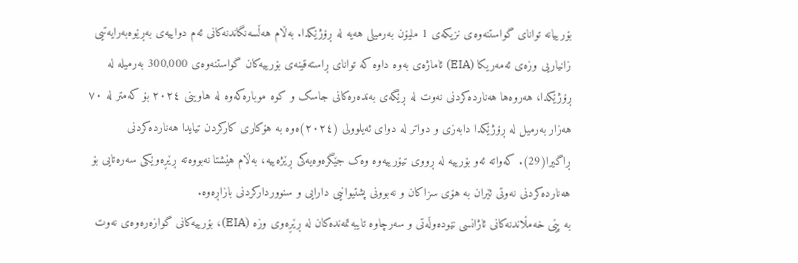بۆرییانە تواناى گواستنەوەى نزیکەی 1 ملیۆن بەرمیلى هەیە لە ڕۆژێکدا. بەڵام هەڵسەنگاندنەکانی ئەم دواییەی بەڕێوەبەرایەتیی زانیاریی وزەی ئەمەریکا (EIA) ئاماژەى بەوە داوە کە توانای ڕاستەقینەی بۆرییەکان گواستنەوەى 300,000 بەرمیلە لە ڕۆژێکدا، هەروەها هەناردەکردنى نەوت لە ڕێگەی بەندەرەکانی جاسک و کوه موبارەکەوە لە هاوینی ٢٠٢٤ بۆ کەمتر لە ٧٠ هەزار بەرمیل لە ڕۆژێکدا دابەزی و دواتر لە دوای ئەیلوولی (٢٠٢٤)ەوە بە هۆکاری کارکردن تیایدا هەناردەکردنى ڕاگیرا(29). کەواتە ئەو بۆرییە لە ڕووی تیۆرییەوە وەک جێگرەوەیەکى ڕێژەییە، بەڵام هێشتا نەبووەتە ڕێڕەوێکی سەرەتایی بۆ هەناردەکردنی نەوتى ئێران بە هۆی سزاکان و نەبوونى پشتیوانیى دارایی و سنووردارکردنی بازاڕەوە.
بە پێی خەمڵاندنەکانی ئاژانسی نێودەوڵەتی و سەرچاوە تایبەتمەندەکان لە ڕێڕەوی وزە (EIA)، بۆرییەکانی گوازەرەوەى نەوت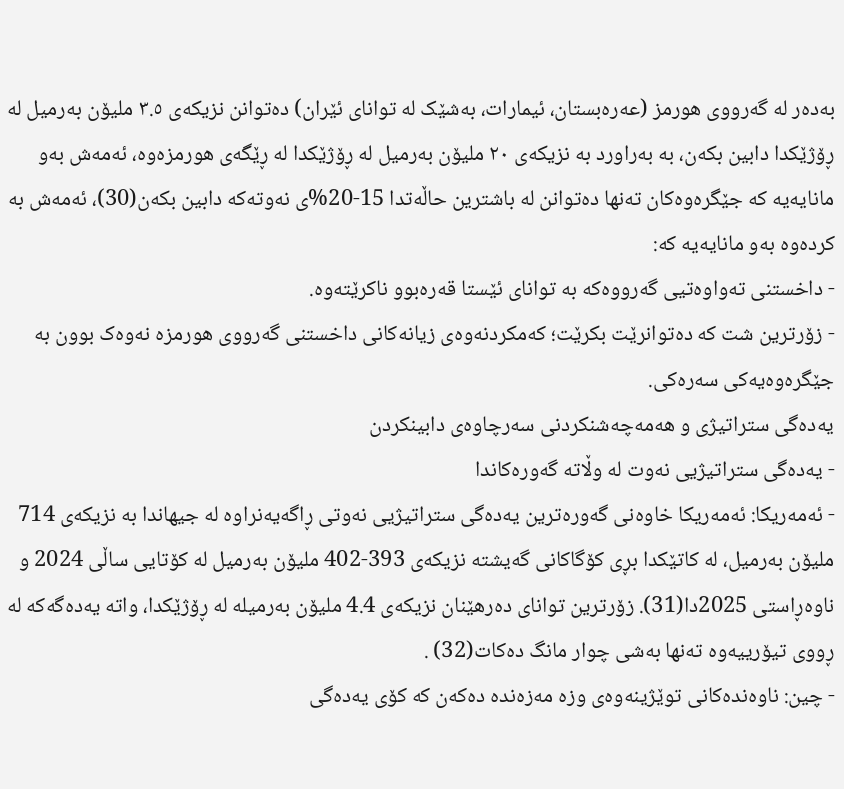بەدەر لە گەرووی هورمز (عەرەبستان، ئیمارات، بەشێک لە توانای ئێران) دەتوانن نزیکەی ٣.٥ ملیۆن بەرمیل لە ڕۆژێکدا دابین بکەن، بە بەراورد بە نزیکەی ٢٠ ملیۆن بەرمیل لە ڕۆژێکدا لە ڕێگەی هورمزەوە، ئەمەش بەو مانایەیە کە جێگرەوەکان تەنها دەتوانن لە باشترین حاڵەتدا 15-20%ی نەوتەکە دابین بکەن(30)، ئەمەش بە کردەوە بەو مانایەیە کە:
- داخستنی تەواوەتیی گەرووەکە بە تواناى ئێستا قەرەبوو ناکرێتەوە.
- زۆرترین شت کە دەتوانرێت بکرێت؛ کەمکردنەوەى زیانەکانى داخستنى گەرووى هورمزە نەوەک بوون بە جێگرەوەیەکى سەرەکى.
یەدەگی ستراتیژی و هەمەچەشنکردنی سەرچاوەی دابینکردن
- یەدەگی ستراتیژیی نەوت لە وڵاتە گەورەکاندا
- ئەمەریکا: ئەمەریکا خاوەنی گەورەترین یەدەگی ستراتیژیی نەوتی ڕاگەیەنراوە لە جیهاندا بە نزیکەی 714 ملیۆن بەرمیل، لە کاتێکدا بڕى کۆگاکانى گەیشتە نزیکەی 393-402 ملیۆن بەرمیل لە کۆتایی ساڵی 2024 و ناوەڕاستی 2025دا(31). زۆرترین توانای دەرهێنان نزیکەی 4.4 ملیۆن بەرمیلە لە ڕۆژێکدا، واتە یەدەگەکە لە ڕووی تیۆرییەوە تەنها بەشی چوار مانگ دەكات(32) .
- چین: ناوەندەکانی توێژینەوەی وزە مەزەندە دەکەن کە کۆی یەدەگی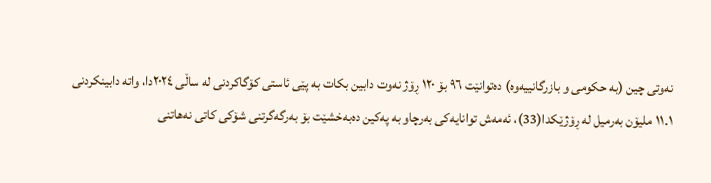نەوتى چین (بە حکومی و بازرگانییەوە) دەتوانێت ٩٦ بۆ ١٢٠ ڕۆژ نەوت دابین بکات بە پێی ئاستى کۆگاکردنى لە ساڵی ٢٠٢٤دا، واتە دابینکردنى ١١.١ ملیۆن بەرمیل لە ڕۆژێکدا(33)، ئەمەش توانایەکی بەرچاو بە پەکین دەبەخشێت بۆ بەرگەگرتنى شۆکی کاتی نەهاتنى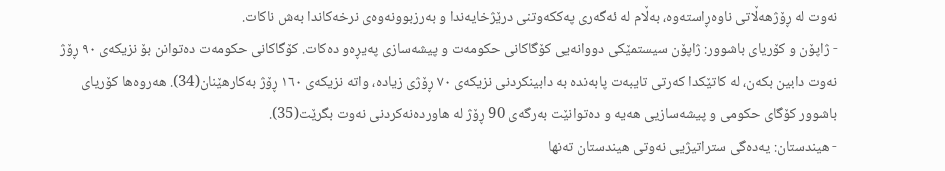نەوت لە ڕۆژهەڵاتى ناوەڕاستەوە، بەڵام لە ئەگەری پەککەوتنی درێژخایەندا و بەرزبوونەوەی نرخەکاندا بەش ناکات.
- ژاپۆن و کۆریای باشوور: ژاپۆن سیستمێکی دووانەیی کۆگاکانی حکومەت و پیشەسازی پەیڕەو دەکات. کۆگاکانی حکومەت دەتوانن بۆ نزیکەی ٩٠ ڕۆژ نەوت دابین بکەن، لە کاتێکدا کەرتی تایبەت پابەندە بە دابینکردنی نزیکەی ٧٠ ڕۆژی زیادە، واتە نزیکەی ١٦٠ ڕۆژ بەکارهێنان(34). هەروەها کۆریای باشوور کۆگای حکومی و پیشەسازیی هەیە و دەتوانێت بەرگەى 90 ڕۆژ لە هاوردەنەکردنى نەوت بگرێت(35).
- هیندستان: یەدەگی ستراتیژیی نەوتی هیندستان تەنها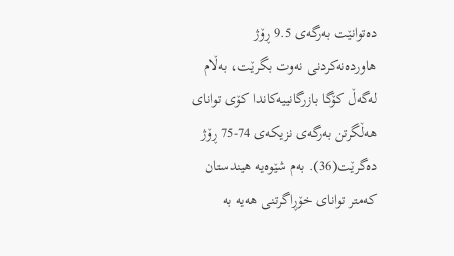دەتوانێت بەرگەى 9.5 ڕۆژ هاوردەنەکردنی نەوت بگرێت، بەڵام لەگەڵ کۆگا بازرگانییەکاندا کۆی توانای هەڵگرتن بەرگەى نزیکەی 74-75 ڕۆژ دەگرێت(36). بەم شێوەیە هیندستان کەمتر تواناى خۆڕاگرتنى هەیە بە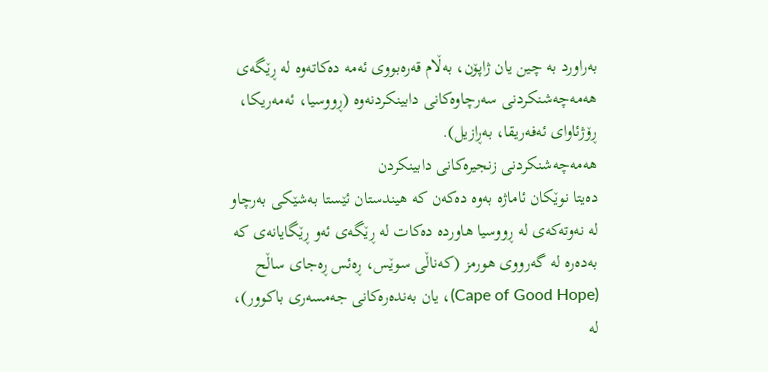بەراورد بە چین یان ژاپۆن، بەڵام قەرەبووی ئەمە دەکاتەوە لە ڕێگەی هەمەچەشنکردنی سەرچاوەکانی دابینکردنەوە (ڕووسیا، ئەمەریکا، ڕۆژئاوای ئەفەریقا، بەڕازیل).
هەمەچەشنکردنی زنجیرەکانی دابینکردن
دەیتا نوێکان ئاماژە بەوە دەکەن کە هیندستان ئێستا بەشێکی بەرچاو لە نەوتەکەی لە ڕووسیا هاوردە دەکات لە ڕێگەی ئەو ڕێگایانەی کە بەدەرە لە گەرووی هورمز (کەناڵی سوێس، ڕەئس ڕەجاى ساڵح (Cape of Good Hope)، یان بەندەرەکانی جەمسەری باکوور)، لە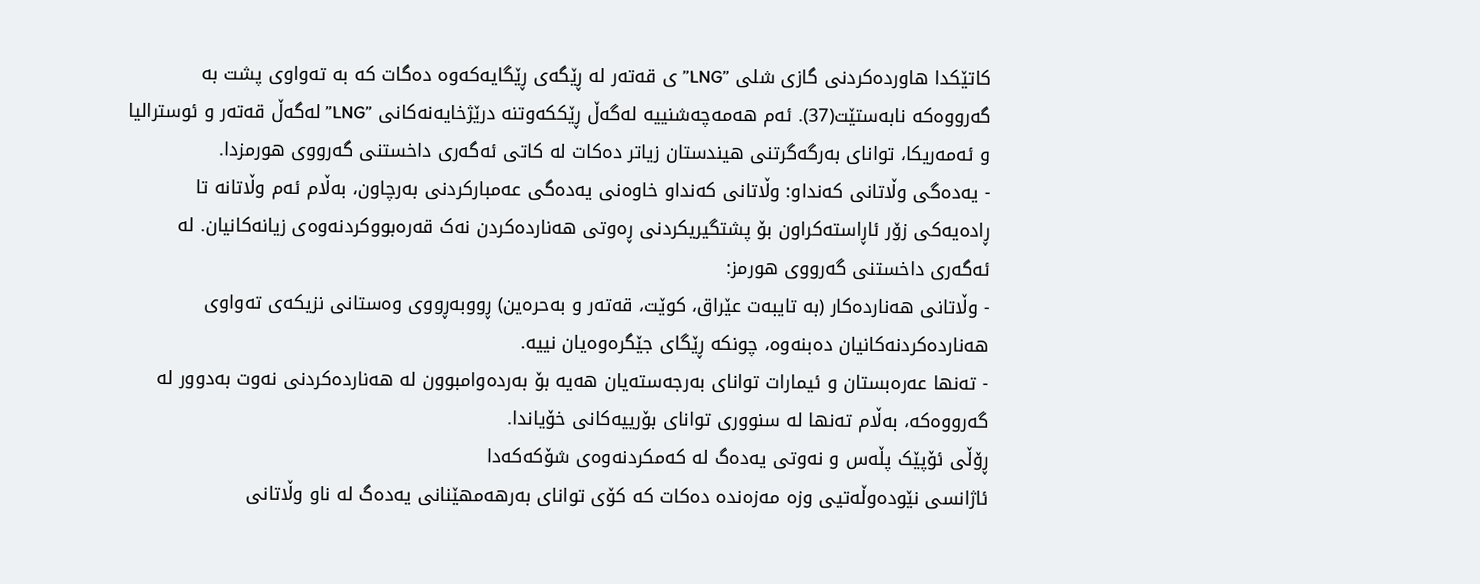کاتێکدا هاوردەکردنی گازى شلى ”LNG”ی قەتەر لە ڕێگەی ڕێگایەکەوە دەگات کە بە تەواوی پشت بە گەرووەکە نابەستێت(37). ئەم هەمەچەشنییە لەگەڵ ڕێککەوتنە درێژخایەنەکانی ”LNG” لەگەڵ قەتەر و ئوسترالیا و ئەمەریکا، تواناى بەرگەگرتنى هیندستان زیاتر دەکات لە کاتى ئەگەرى داخستنی گەرووى هورمزدا.
- یەدەگی وڵاتانی کەنداو: وڵاتانی کەنداو خاوەنی یەدەگی عەمبارکردنى بەرچاون، بەڵام ئەم وڵاتانە تا ڕادەیەکی زۆر ئاڕاستەکراون بۆ پشتگیریکردنی ڕەوتی هەناردەکردن نەک قەرەبووکردنەوەی زیانەکانیان. لە ئەگەری داخستنی گەرووی هورمز:
- وڵاتانی هەناردەکار (بە تایبەت عێراق، کوێت، قەتەر و بەحرەین) ڕووبەڕووی وەستانی نزیکەی تەواوی هەناردەکردنەکانیان دەبنەوە، چونکە ڕێگای جێگرەوەیان نییە.
- تەنها عەرەبستان و ئیمارات توانای بەرجەستەیان هەیە بۆ بەردەوامبوون لە هەناردەکردنى نەوت بەدوور لە گەرووەکە، بەڵام تەنها لە سنووری توانای بۆرییەکانی خۆیاندا.
ڕۆڵی ئۆپێک پڵەس و نەوتى یەدەگ لە کەمکردنەوەی شۆکەکەدا
ئاژانسی نێودەوڵەتیی وزە مەزەندە دەکات کە کۆی توانای بەرهەمهێنانی یەدەگ لە ناو وڵاتانی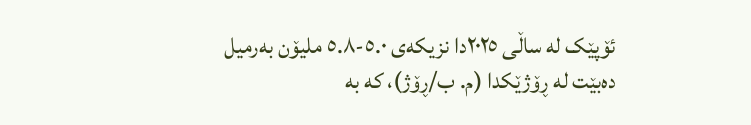ئۆپێک لە ساڵی ٢٠٢٥دا نزیکەی ٥.٠-٥.٨ ملیۆن بەرمیل دەبێت لە ڕۆژێکدا (م. ب/ڕۆژ)، کە بە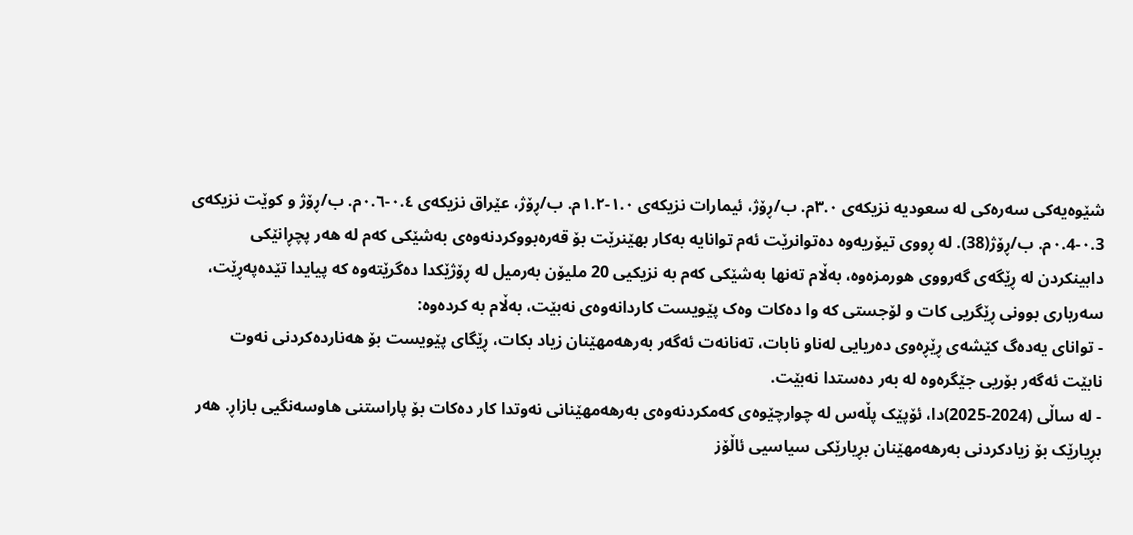شێوەیەکی سەرەکی لە سعودیە نزیکەی ٣.٠م. ب/ڕۆژ، ئیمارات نزیکەی ١.٠-١.٢م. ب/ڕۆژ، عێراق نزیکەی ٠.٤-٠.٦م. ب/ڕۆژ و کوێت نزیکەی ٠.3-٠.4م. ب/ڕۆژ(38). لە ڕووی تیۆریەوە دەتوانرێت ئەم توانایە بەکار بهێنرێت بۆ قەرەبووکردنەوەی بەشێکی کەم لە هەر پچڕانێکی دابینکردن لە ڕێگەی گەرووی هورمزەوە، بەڵام تەنها بەشێکی کەم بە نزیکیی 20 ملیۆن بەرمیل لە ڕۆژێکدا دەگرێتەوە کە پیایدا تێدەپەڕێت، سەربارى بوونى ڕێگریى کات و لۆجستی کە وا دەکات وەک پێویست کاردانەوەى نەبێت، بەڵام بە کردەوە:
- توانای یەدەگ کێشەی ڕێڕەوی دەریایی لەناو نابات، تەنانەت ئەگەر بەرهەمهێنان زیاد بکات، ڕێگای پێویست بۆ هەناردەکردنی نەوت نابێت ئەگەر بۆریی جێگرەوە لە بەر دەستدا نەبێت.
- لە ساڵی (2024-2025)دا، ئۆپێک پڵەس لە چوارچێوەی کەمکردنەوەی بەرهەمهێنانی نەوتدا کار دەکات بۆ پاراستنی هاوسەنگیی بازاڕ. هەر بڕیارێک بۆ زیادکردنی بەرهەمهێنان بڕیارێکی سیاسیی ئاڵۆز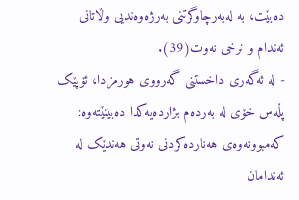دەبێت، بە لەبەرچاوگرتنی بەرژەوەندیی وڵاتانی ئەندام و نرخی نەوت(39).
- لە ئەگەری داخستنی گەرووی هورمزدا، ئۆپێک پڵەس خۆى لە بەردەم بژاردەیەکدا دەبینێتەوە: کەمبوونەوەی هەناردەکردنی نەوتى هەندێک لە ئەندامان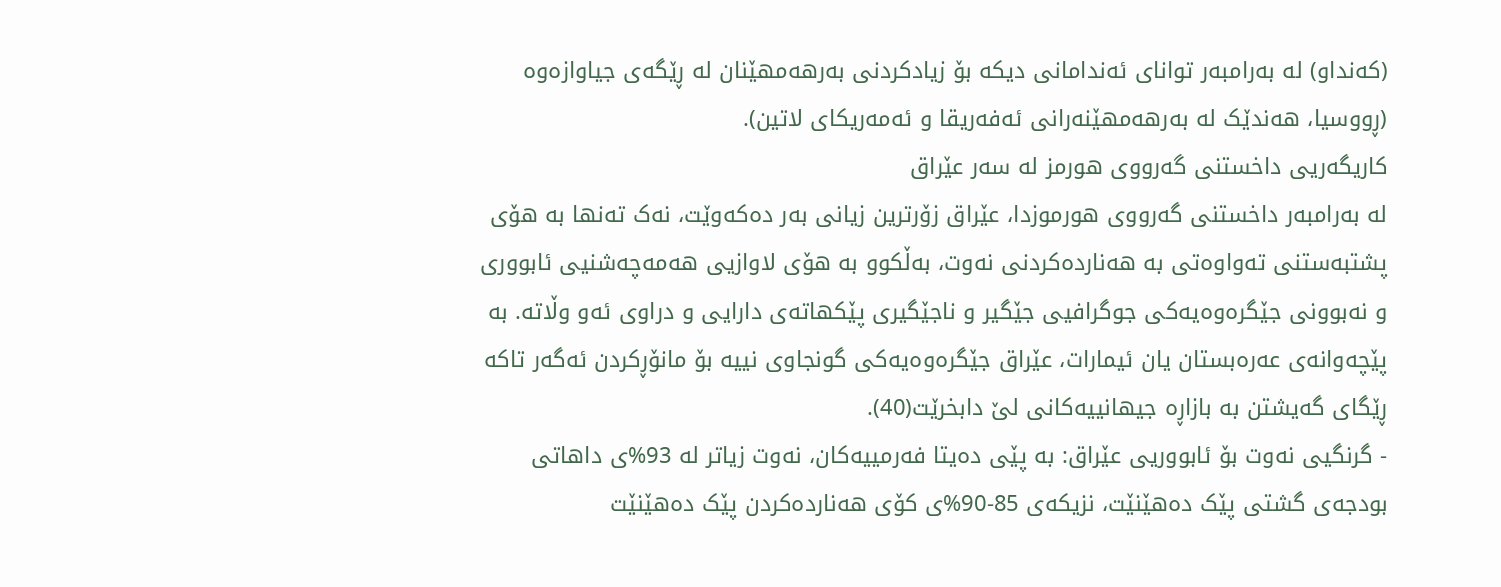(کەنداو) لە بەرامبەر توانای ئەندامانی دیکە بۆ زیادکردنی بەرهەمهێنان لە ڕێگەی جیاوازەوە (ڕووسیا، هەندێک لە بەرهەمهێنەرانی ئەفەریقا و ئەمەریکای لاتین).
کاریگەریی داخستنی گەرووی هورمز لە سەر عێراق
لە بەرامبەر داخستنى گەرووى هورموزدا، عێراق زۆرترین زیانى بەر دەکەوێت، نەک تەنها بە هۆی پشتبەستنی تەواوەتی بە هەناردەکردنی نەوت، بەڵکوو بە هۆی لاوازیی هەمەچەشنیی ئابووری و نەبوونی جێگرەوەیەکى جوگرافیی جێگیر و ناجێگیری پێکهاتەی دارایی و دراوی ئەو وڵاتە. بە پێچەوانەی عەرەبستان یان ئیمارات، عێراق جێگرەوەیەکى گونجاوى نییە بۆ مانۆڕکردن ئەگەر تاکە ڕێگای گەیشتن بە بازاڕە جیهانییەکانی لێ دابخرێت(40).
- گرنگیی نەوت بۆ ئابووریی عێراق: بە پێی دەیتا فەرمییەکان، نەوت زیاتر لە 93%ی داهاتی بودجەی گشتی پێک دەهێنێت، نزیکەی 85-90%ی کۆی هەناردەکردن پێک دەهێنێت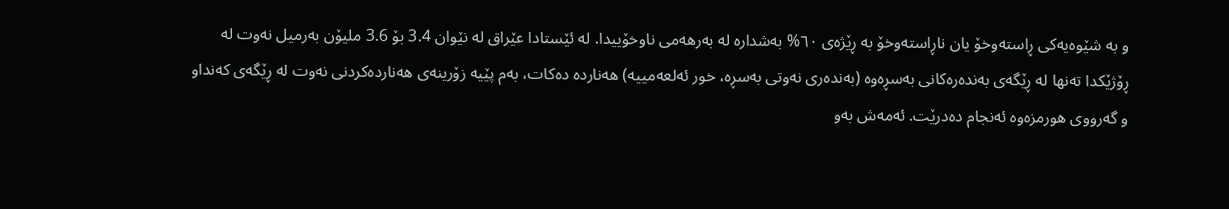و بە شێوەیەکی ڕاستەوخۆ یان ناڕاستەوخۆ بە ڕێژەى ٦٠% بەشدارە لە بەرهەمی ناوخۆییدا. لە ئێستادا عێراق لە نێوان 3.4 بۆ 3.6 ملیۆن بەرمیل نەوت لە ڕۆژێکدا تەنها لە ڕێگەی بەندەرەکانی بەسڕەوە (بەندەرى نەوتی بەسڕە، خور ئەلعەمییە) هەناردە دەکات، بەم پێیە زۆرینەى هەناردەکردنى نەوت لە ڕێگەى کەنداو و گەرووى هورمزەوە ئەنجام دەدرێت. ئەمەش بەو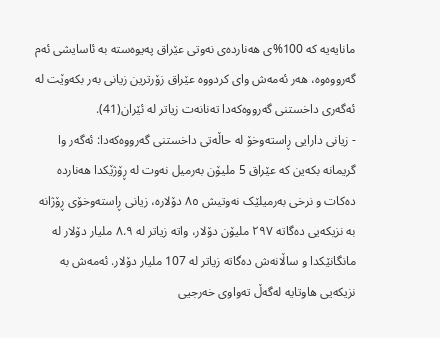مانایەیە کە 100%ی هەناردەی نەوتی عێراق پەیوەستە بە ئاسایشی ئەم گەرووەوە، هەر ئەمەش وای کردووە عێراق زۆرترین زیانی بەر بکەوێت لە ئەگەری داخستنی گەرووەکەدا تەنانەت زیاتر لە ئێران(41).
- زیانی دارایی ڕاستەوخۆ لە حاڵەتی داخستنی گەرووەکەدا: ئەگەر وا گریمانە بکەین کە عێراق 5 ملیۆن بەرمیل نەوت لە ڕۆژێکدا هەناردە دەکات و نرخى بەرمیلێک نەوتیش ٨٥ دۆلارە، زیانی ڕاستەوخۆی ڕۆژانە بە نزیکەیی دەگاتە ٢٩٧ ملیۆن دۆلار، واتە زیاتر لە ٨.٩ ملیار دۆلار لە مانگانێکدا و ساڵانەش دەگاتە زیاتر لە 107 ملیار دۆلار. ئەمەش بە نزیکەیی هاوتایە لەگەڵ تەواوی خەرجیی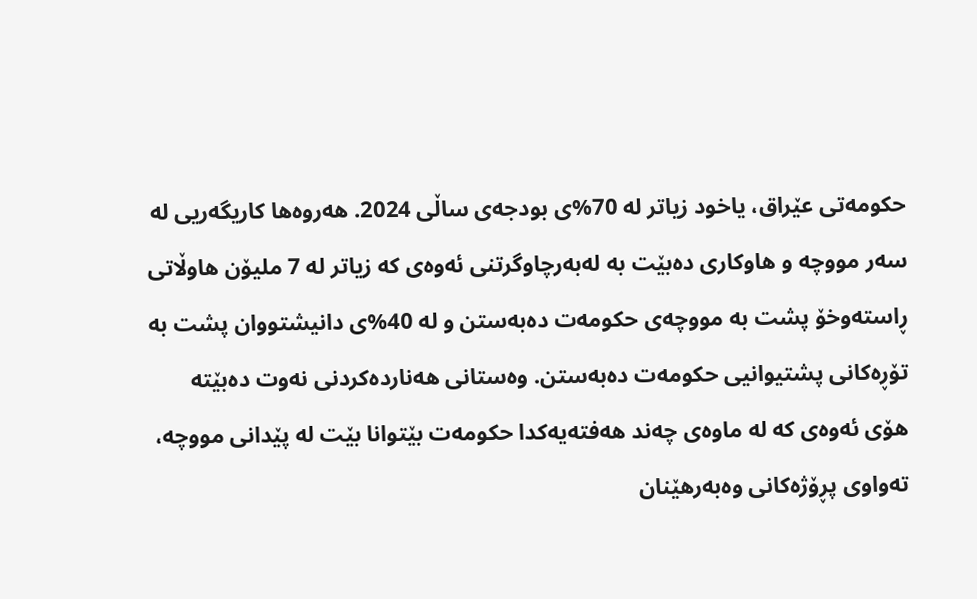حکومەتی عێراق، یاخود زیاتر لە 70%ی بودجەی ساڵی 2024. هەروەها کاریگەریی لە سەر مووچە و هاوکاری دەبێت بە لەبەرچاوگرتنی ئەوەی کە زیاتر لە 7 ملیۆن هاوڵاتی ڕاستەوخۆ پشت بە مووچەی حکومەت دەبەستن و لە 40%ی دانیشتووان پشت بە تۆڕەکانی پشتیوانیی حکومەت دەبەستن. وەستانی هەناردەکردنى نەوت دەبێتە هۆی ئەوەی کە لە ماوەی چەند هەفتەیەکدا حکومەت بێتوانا بێت لە پێدانی مووچە، تەواوی پڕۆژەکانی وەبەرهێنان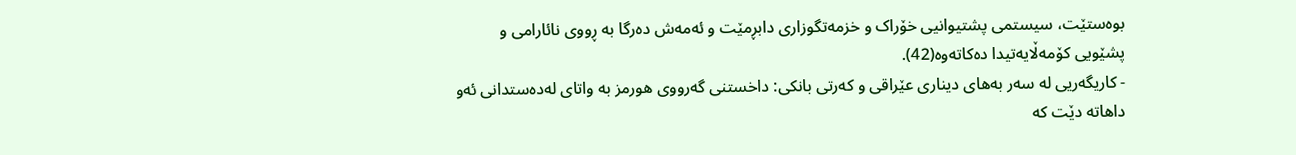بوەستێت، سیستمی پشتیوانیی خۆراک و خزمەتگوزاری دابڕمێت و ئەمەش دەرگا بە ڕووى نائارامی و پشێویی کۆمەڵایەتیدا دەکاتەوە(42).
- کاریگەریی لە سەر بەهاى دیناری عێراقی و کەرتی بانکی: داخستنی گەرووی هورمز بە واتای لەدەستدانى ئەو داهاتە دێت کە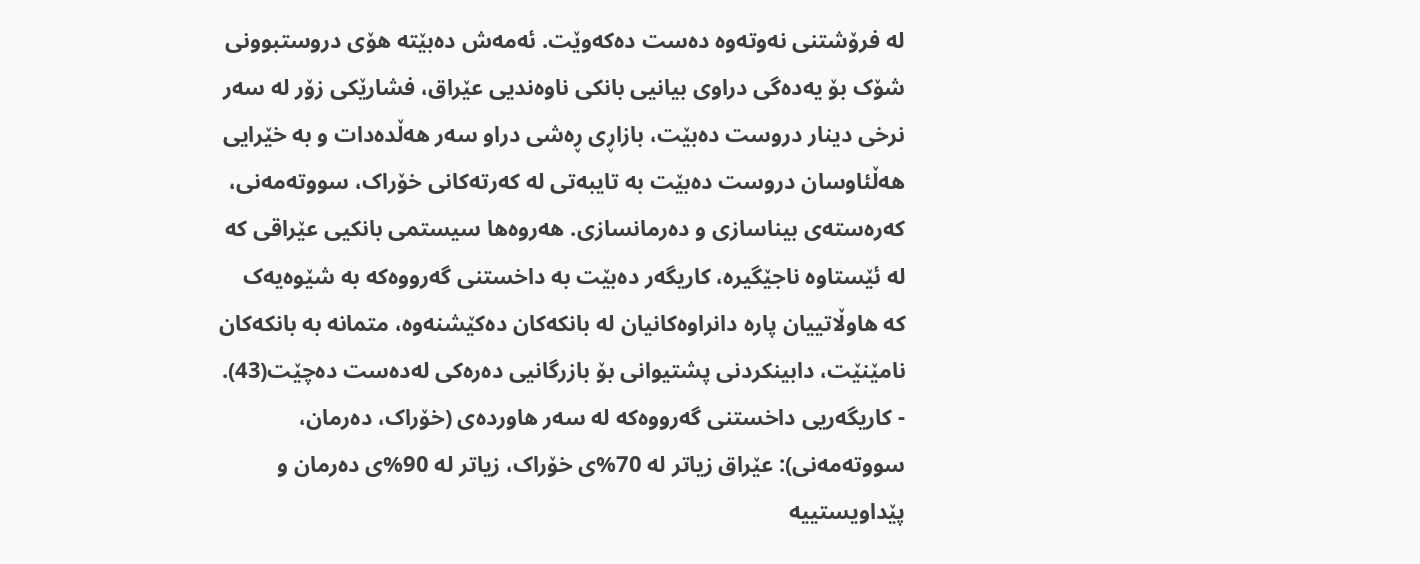لە فرۆشتنی نەوتەوە دەست دەکەوێت. ئەمەش دەبێتە هۆی دروستبوونى شۆک بۆ یەدەگی دراوی بیانیی بانکی ناوەندیی عێراق، فشارێکی زۆر لە سەر نرخی دینار دروست دەبێت، بازاڕی ڕەشى دراو سەر هەڵدەدات و بە خێرایی هەڵئاوسان دروست دەبێت بە تایبەتی لە کەرتەکانى خۆراک، سووتەمەنی، کەرەستەی بیناسازی و دەرمانسازى. هەروەها سیستمی بانکیی عێراقی کە لە ئێستاوە ناجێگیرە، کاریگەر دەبێت بە داخستنى گەرووەکە بە شێوەیەک کە هاوڵاتییان پارە دانراوەکانیان لە بانکەکان دەکێشنەوە، متمانە بە بانکەکان نامێنێت، دابینکردنى پشتیوانى بۆ بازرگانیى دەرەکى لەدەست دەچێت(43).
- کاریگەریی داخستنى گەرووەکە لە سەر هاوردەی (خۆراک، دەرمان، سووتەمەنی): عێراق زیاتر لە 70%ی خۆراک، زیاتر لە 90%ی دەرمان و پێداویستییە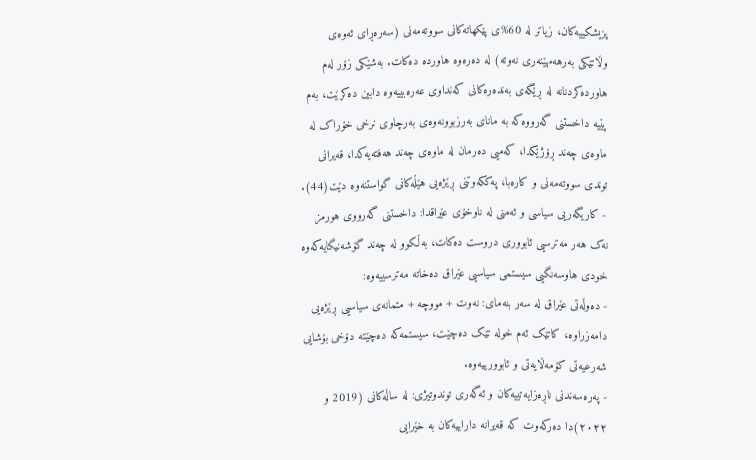پزیشکییەکان، زیاتر لە 60%ی پێکهاتەکانى سووتەمەنی (سەرەڕای ئەوەی وڵاتێکی بەرهەمهێنەری نەوتە) لە دەرەوە هاوردە دەکات. بەشێکی زۆر لەم هاوردەکردنانە لە ڕێگەی بەندەرەکانی کەنداوى عەرەبییەوە دابین دەکرێت، بەم پێیە داخستنى گەرووەکە بە ماناى بەرزبوونەوەی بەرچاوی نرخی خۆراک لە ماوەی چەند ڕۆژێکدا، کەمیی دەرمان لە ماوەی چەند هەفتەیەکدا، قەیرانی توندی سووتەمەنی و کارەبا، پەککەوتنى ڕێژەیی هێڵەکانى گواستنەوە دێت(44).
- کاریگەریی سیاسی و ئەمنی لە ناوخۆی عێراقدا: داخستنی گەرووی هورمز نەک هەر مەترسیی ئابووری دروست دەکات، بەڵکوو لە چەند گۆشەنیگایەکەوە خودی هاوسەنگیی سیستمی سیاسیی عێراق دەخاتە مەترسییەوە:
- دەوڵەتی عێراق لە سەر بنەمای: نەوت + مووچە + متمانەى سیاسیی ڕێژەیی دامەزراوە، کاتێک ئەم خولە تێک دەچێت، سیستمەکە دەچێتە دۆخی بۆشایی شەرعیەتی کۆمەڵایەتی و ئابوورییەوە.
- پەرەسەندنی ناڕەزایەتییەکان و ئەگەری توندوتیژی: لە ساڵەکانى (2019 و ٢٠٢٢)دا دەرکەوت کە قەیرانە داراییەکان بە خێرایی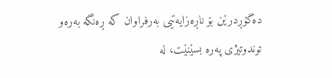دەگۆڕدرێن بۆ ناڕەزایەتیی بەرفراوان کە ڕەنگە بەرەو توندوتیژی پەرە بسێنێت، لە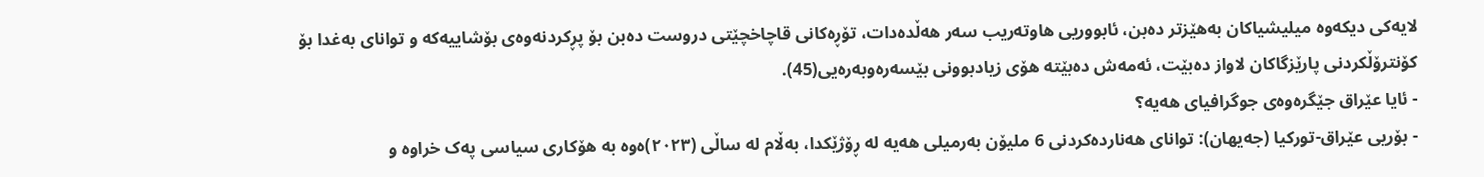لایەکى دیکەوە میلیشیاکان بەهێزتر دەبن، ئابووریی هاوتەریب سەر هەڵدەدات، تۆڕەکانی قاچاخچێتی دروست دەبن بۆ پڕکردنەوەى بۆشاییەکە و توانای بەغدا بۆ کۆنترۆڵکردنی پارێزگاکان لاواز دەبێت، ئەمەش دەبێتە هۆی زیادبوونی بێسەرەوبەرەیی(45).
- ئایا عێراق جێگرەوەى جوگرافیای هەیە؟
- بۆریی عێراق-تورکیا (جەیهان): توانای هەناردەکردنى 6 ملیۆن بەرمیلى هەیە لە ڕۆژێکدا، بەڵام لە ساڵی (٢٠٢٣)ەوە بە هۆکارى سیاسی پەک خراوە و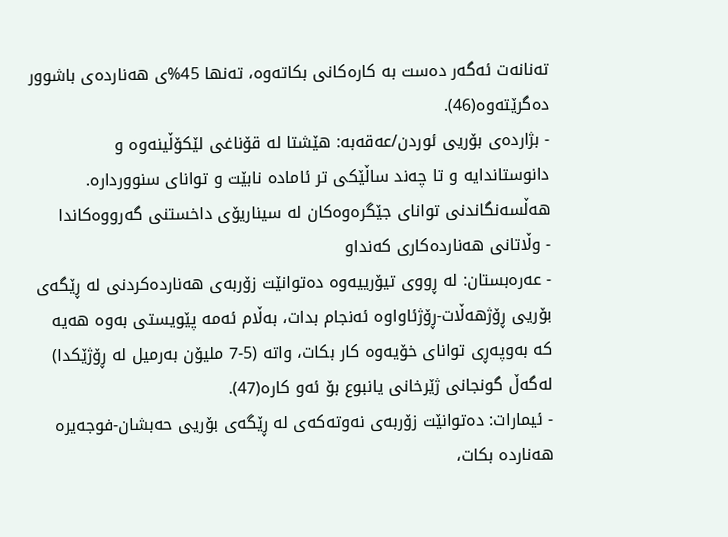تەنانەت ئەگەر دەست بە کارەکانی بکاتەوە، تەنها 45%ی هەناردەی باشوور دەگرێتەوە(46).
- بژاردەی بۆریی ئوردن/عەقەبە: هێشتا لە قۆناغی لێکۆڵینەوە و دانوستاندایە و تا چەند ساڵێکى تر ئامادە نابێت و توانای سنووردارە.
هەڵسەنگاندنی توانای جێگرەوەکان لە سیناریۆی داخستنی گەرووەکاندا
- وڵاتانی هەناردەکاری کەنداو
- عەرەبستان: لە ڕووی تیۆرییەوە دەتوانێت زۆربەی هەناردەکردنی لە ڕێگەی بۆریی ڕۆژهەڵات-ڕۆژئاواوە ئەنجام بدات، بەڵام ئەمە پێویستی بەوە هەیە کە بەوپەڕى تواناى خۆیەوە کار بکات، واتە (5-7 ملیۆن بەرمیل لە ڕۆژێکدا) لەگەڵ گونجانی ژێرخانی یانبوع بۆ ئەو کارە(47).
- ئیمارات: دەتوانێت زۆربەی نەوتەکەی لە ڕێگەی بۆریی حەبشان-فوجەیرە هەناردە بکات،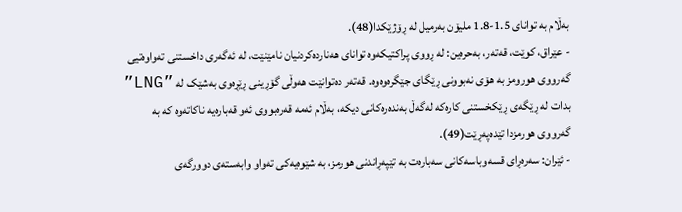بەڵام بە تواناى 1.5-1.8 ملیۆن بەرمیل لە ڕۆژێکدا(48).
- عێراق، کوێت، قەتەر، بەحرەین: لە ڕووى پراکتیکەوە تواناى هەناردەکردنیان نامێنێت، لە ئەگەری داخستنی تەواوەتیی گەرووى هورومز بە هۆی نەبوونی ڕێگای جێگرەوەوە. قەتەر دەتوانێت هەوڵی گۆڕینی ڕێڕەوی بەشێک لە ”LNG” بدات لە ڕێگەی ڕێکخستنى کارەکە لەگەڵ بەندەرەکانی دیکە، بەڵام ئەمە قەرەبووی ئەو قەبارەیە ناکاتەوە کە بە گەرووی هورمزدا تێدەپەڕێت(49).
- ئێران: سەرەڕای قسەوباسەکانی سەبارەت بە تێپەڕاندنى هورمز، بە شێوەیەکى تەواو وابەستەی دوورگەی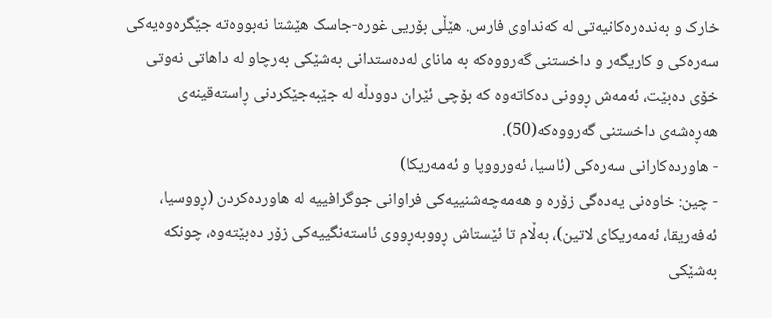خارک و بەندەرەکانیەتى لە کەنداوی فارس. هێڵی بۆریی غورە-جاسک هێشتا نەبووەتە جێگرەوەیەکى سەرەکی و کاریگەر و داخستنی گەرووەکە بە مانای لەدەستدانی بەشێکی بەرچاو لە داهاتی نەوتی خۆی دەبێت، ئەمەش ڕوونى دەکاتەوە کە بۆچی ئێران دوودڵە لە جێبەجێکردنی ڕاستەقینەی هەڕەشەی داخستنی گەرووەکە(50).
- هاوردەکارانی سەرەکی (ئاسیا، ئەورووپا و ئەمەریکا)
- چین: خاوەنی یەدەگی زۆرە و هەمەچەشنییەکی فراوانی جوگرافییە لە هاوردەکردن (ڕووسیا، ئەفەریقا، ئەمەریکای لاتین)، بەڵام تا ئێستاش ڕووبەڕووى ئاستەنگییەکی زۆر دەبێتەوە، چونکە بەشێکی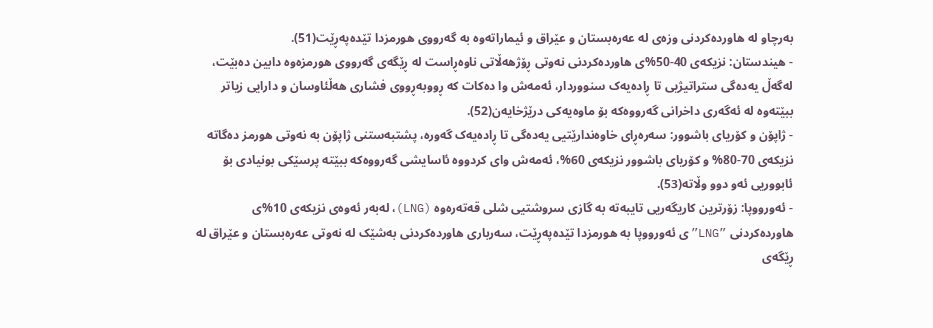بەرچاو لە هاوردەکردنی وزەى لە عەرەبستان و عێراق و ئیماراتەوە بە گەرووی هورمزدا تێدەپەڕێت(51).
- هیندستان: نزیکەی 40-50%ی هاوردەکردنی نەوتی ڕۆژهەڵاتی ناوەڕاست لە ڕێگەی گەرووى هورمزەوە دابین دەبێت، لەگەڵ یەدەگی ستراتیژیی تا ڕادەیەک سنووردار، ئەمەش وا دەکات کە ڕووبەڕووى فشاری هەڵئاوسان و دارایی زیاتر ببێتەوە لە ئەگەری داخرانى گەرووەکە بۆ ماوەیەکى درێژخایەن(52).
- ژاپۆن و کۆریای باشوور: سەرەڕای خاوەندارێتیی یەدەگی تا ڕادەیەک گەورە، پشتبەستنی ژاپۆن بە نەوتی هورمز دەگاتە نزیکەی 70-80% و کۆریای باشوور نزیکەی 60%، ئەمەش وای کردووە ئاسایشی گەرووەکە ببێتە پرسێکی بونیادى بۆ ئابووریی ئەو دوو وڵاتە(53).
- ئەورووپا: زۆرترین کاریگەریی تایبەتە بە گازی سروشتیی شلی قەتەرەوە (LNG)، لەبەر ئەوەى نزیکەی 10%ی هاوردەکردنی ”LNG”ی ئەورووپا بە هورمزدا تێدەپەڕێت، سەربارى هاوردەکردنی بەشێک لە نەوتى عەرەبستان و عێراق لە ڕێگەی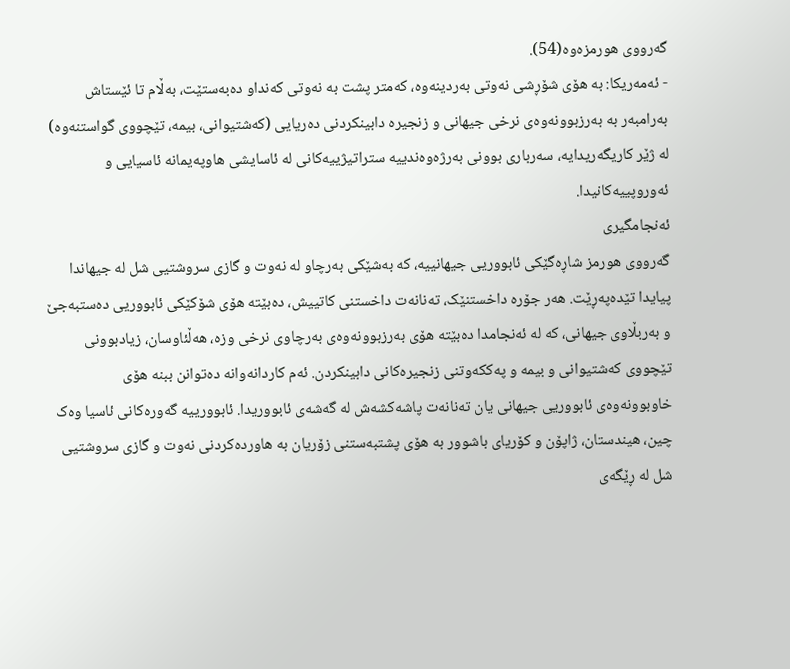گەرووی هورمزەوە(54).
- ئەمەریکا: بە هۆی شۆڕشی نەوتی بەردینەوە، کەمتر پشت بە نەوتی کەنداو دەبەستێت، بەڵام تا ئێستاش بەرامبەر بە بەرزبوونەوەی نرخی جیهانی و زنجیرە دابینکردنی دەریایی (کەشتیوانی، بیمە، تێچووی گواستنەوە) لە ژێر کاریگەریدایە، سەربارى بوونى بەرژەوەندییە ستراتیژییەکانی لە ئاسایشی هاوپەیمانە ئاسیایی و ئەوروپییەکانیدا.
ئەنجامگیری
گەرووی هورمز شاڕەگێکى ئابووریی جیهانییە، کە بەشێکی بەرچاو لە نەوت و گازی سروشتیی شل لە جیهاندا پیایدا تێدەپەڕێت. هەر جۆرە داخستنێک، تەنانەت داخستنی کاتییش، دەبێتە هۆی شۆکێکی ئابووریی دەستبەجێ و بەربڵاوی جیهانی، کە لە ئەنجامدا دەبێتە هۆی بەرزبوونەوەی بەرچاوی نرخی وزە، هەڵئاوسان، زیادبوونی تێچووی کەشتیوانی و بیمە و پەککەوتنی زنجیرەکانی دابینکردن. ئەم کاردانەوانە دەتوانن ببنە هۆی خاوبوونەوەی ئابووریی جیهانی یان تەنانەت پاشەکشەش لە گەشەى ئابووریدا. ئابوورییە گەورەکانی ئاسیا وەک چین، هیندستان، ژاپۆن و کۆریای باشوور بە هۆی پشتبەستنی زۆریان بە هاوردەکردنی نەوت و گازى سروشتیى شل لە ڕێگەی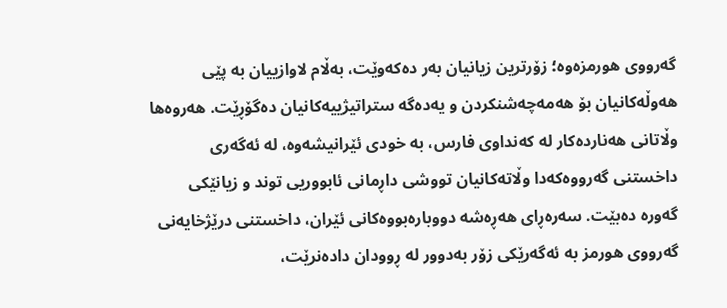گەرووى هورمزەوە؛ زۆرترین زیانیان بەر دەکەوێت، بەڵام لاوازییان بە پێی هەوڵەکانیان بۆ هەمەچەشنکردن و یەدەگە ستراتیژییەکانیان دەگۆڕێت. هەروەها وڵاتانی هەناردەکار لە کەنداوی فارس، بە خودی ئێرانیشەوە، لە ئەگەری داخستنی گەرووەکەدا وڵاتەکانیان تووشی داڕمانى ئابووریی توند و زیانێکی گەورە دەبێت. سەرەڕای هەڕەشە دووبارەبووەکانى ئێران، داخستنی درێژخایەنی گەرووی هورمز بە ئەگەرێکی زۆر بەدوور لە ڕوودان دادەنرێت،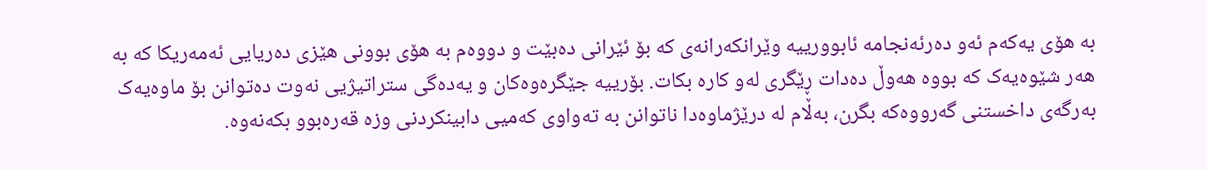بە هۆى یەکەم ئەو دەرئەنجامە ئابوورییە وێرانکەرانەی کە بۆ ئێرانى دەبێت و دووەم بە هۆى بوونى هێزی دەریایی ئەمەریکا کە بە هەر شێوەیەک کە بووە هەوڵ دەدات ڕێگرى لەو کارە بکات. بۆرییە جێگرەوەکان و یەدەگی ستراتیژیی نەوت دەتوانن بۆ ماوەیەک بەرگەى داخستنى گەرووەکە بگرن، بەڵام لە درێژماوەدا ناتوانن بە تەواوی کەمیی دابینکردنى وزە قەرەبوو بکەنەوە.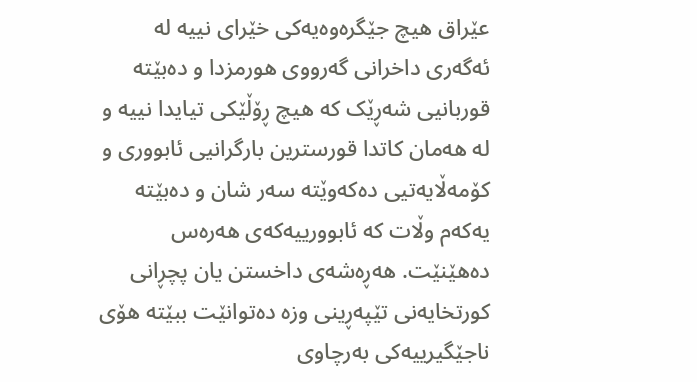عێراق هیچ جێگرەوەیەکى خێراى نییە لە ئەگەرى داخرانى گەرووی هورمزدا و دەبێتە قوربانیی شەڕێک کە هیچ ڕۆڵێکى تیایدا نییە و لە هەمان کاتدا قورسترین بارگرانیی ئابووری و کۆمەڵایەتیی دەکەوێتە سەر شان و دەبێتە یەکەم وڵات کە ئابوورییەکەى هەرەس دەهێنێت. هەڕەشەی داخستن یان پچڕانی کورتخایەنى تێپەڕینی وزە دەتوانێت ببێتە هۆی ناجێگیرییەکی بەرچاوی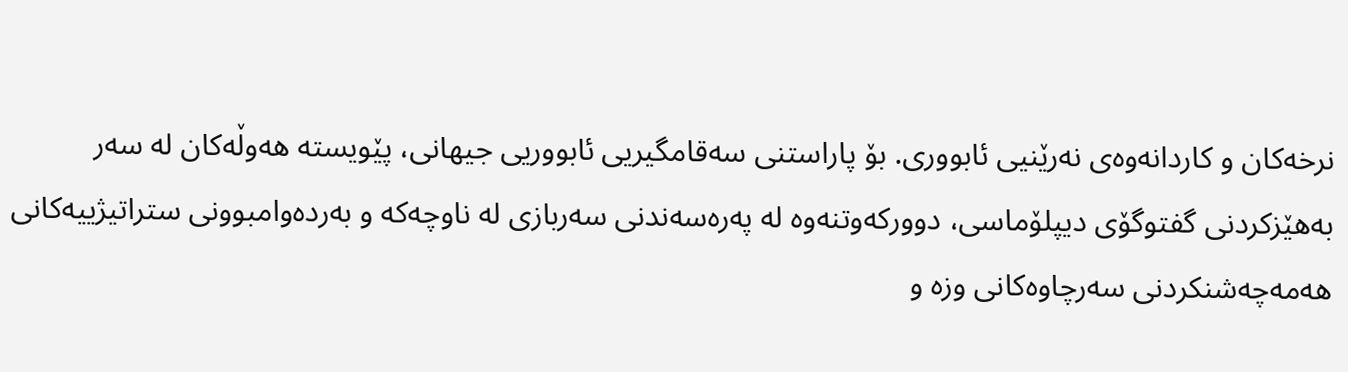نرخەکان و کاردانەوەی نەرێنیی ئابووری. بۆ پاراستنی سەقامگیریی ئابووریی جیهانی، پێویستە هەوڵەکان لە سەر بەهێزکردنی گفتوگۆی دیپلۆماسی، دوورکەوتنەوە لە پەرەسەندنی سەربازی لە ناوچەکە و بەردەوامبوونی ستراتیژییەکانی هەمەچەشنکردنی سەرچاوەکانى وزە و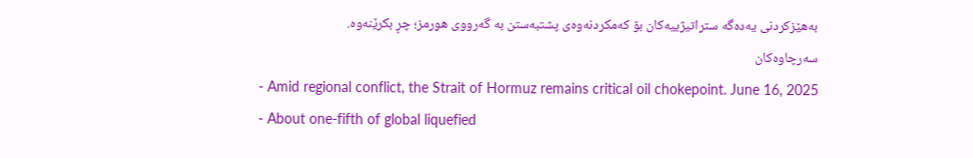بەهێزکردنی یەدەگە ستراتیژییەکان بۆ کەمکردنەوەی پشتبەستن بە گەرووى هورمز؛ چڕ بکرێنەوە.
سەرچاوەکان
- Amid regional conflict, the Strait of Hormuz remains critical oil chokepoint. June 16, 2025
- About one-fifth of global liquefied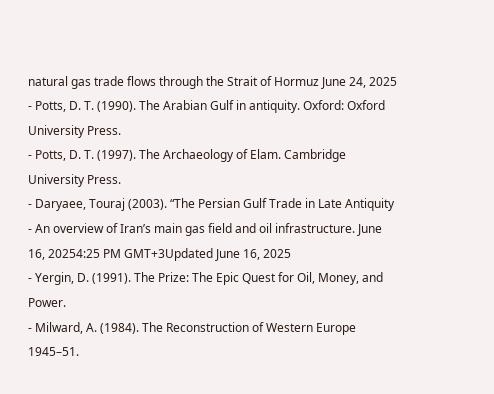natural gas trade flows through the Strait of Hormuz June 24, 2025
- Potts, D. T. (1990). The Arabian Gulf in antiquity. Oxford: Oxford University Press.
- Potts, D. T. (1997). The Archaeology of Elam. Cambridge University Press.
- Daryaee, Touraj (2003). “The Persian Gulf Trade in Late Antiquity
- An overview of Iran’s main gas field and oil infrastructure. June 16, 20254:25 PM GMT+3Updated June 16, 2025
- Yergin, D. (1991). The Prize: The Epic Quest for Oil, Money, and Power.
- Milward, A. (1984). The Reconstruction of Western Europe 1945–51.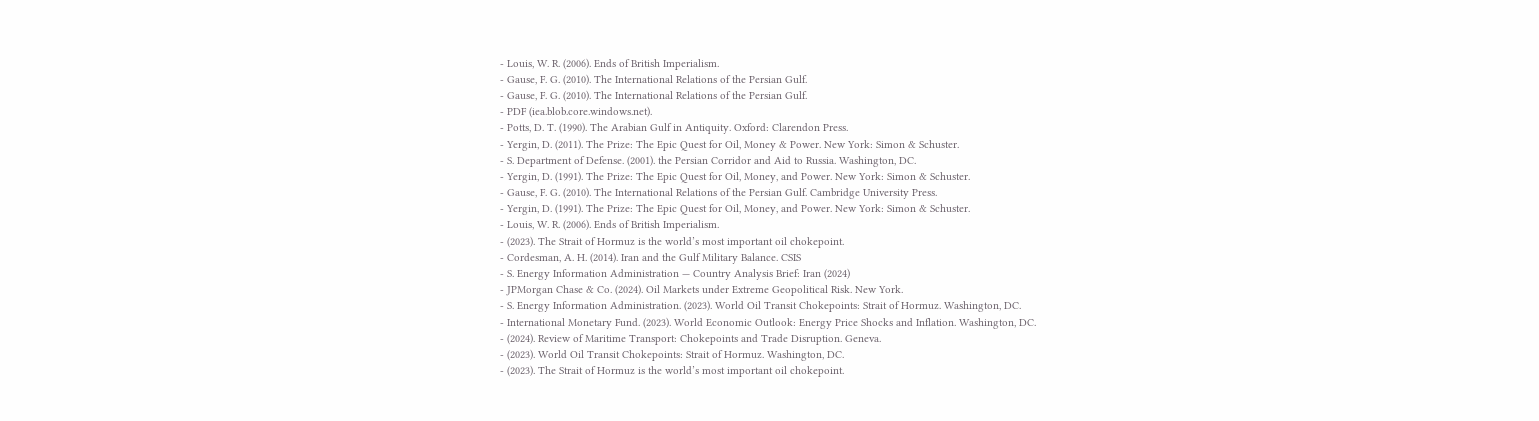- Louis, W. R. (2006). Ends of British Imperialism.
- Gause, F. G. (2010). The International Relations of the Persian Gulf.
- Gause, F. G. (2010). The International Relations of the Persian Gulf.
- PDF (iea.blob.core.windows.net).
- Potts, D. T. (1990). The Arabian Gulf in Antiquity. Oxford: Clarendon Press.
- Yergin, D. (2011). The Prize: The Epic Quest for Oil, Money & Power. New York: Simon & Schuster.
- S. Department of Defense. (2001). the Persian Corridor and Aid to Russia. Washington, DC.
- Yergin, D. (1991). The Prize: The Epic Quest for Oil, Money, and Power. New York: Simon & Schuster.
- Gause, F. G. (2010). The International Relations of the Persian Gulf. Cambridge University Press.
- Yergin, D. (1991). The Prize: The Epic Quest for Oil, Money, and Power. New York: Simon & Schuster.
- Louis, W. R. (2006). Ends of British Imperialism.
- (2023). The Strait of Hormuz is the world’s most important oil chokepoint.
- Cordesman, A. H. (2014). Iran and the Gulf Military Balance. CSIS
- S. Energy Information Administration — Country Analysis Brief: Iran (2024)
- JPMorgan Chase & Co. (2024). Oil Markets under Extreme Geopolitical Risk. New York.
- S. Energy Information Administration. (2023). World Oil Transit Chokepoints: Strait of Hormuz. Washington, DC.
- International Monetary Fund. (2023). World Economic Outlook: Energy Price Shocks and Inflation. Washington, DC.
- (2024). Review of Maritime Transport: Chokepoints and Trade Disruption. Geneva.
- (2023). World Oil Transit Chokepoints: Strait of Hormuz. Washington, DC.
- (2023). The Strait of Hormuz is the world’s most important oil chokepoint.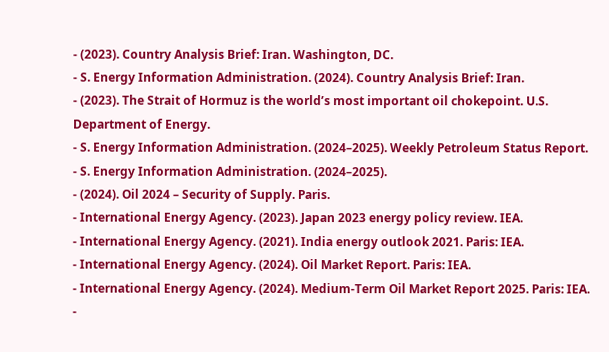- (2023). Country Analysis Brief: Iran. Washington, DC.
- S. Energy Information Administration. (2024). Country Analysis Brief: Iran.
- (2023). The Strait of Hormuz is the world’s most important oil chokepoint. U.S. Department of Energy.
- S. Energy Information Administration. (2024–2025). Weekly Petroleum Status Report.
- S. Energy Information Administration. (2024–2025).
- (2024). Oil 2024 – Security of Supply. Paris.
- International Energy Agency. (2023). Japan 2023 energy policy review. IEA.
- International Energy Agency. (2021). India energy outlook 2021. Paris: IEA.
- International Energy Agency. (2024). Oil Market Report. Paris: IEA.
- International Energy Agency. (2024). Medium-Term Oil Market Report 2025. Paris: IEA.
-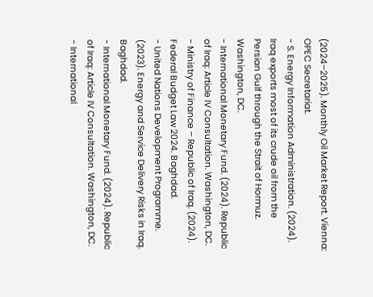(2024–2025). Monthly Oil Market Report. Vienna: OPEC Secretariat.
- S. Energy Information Administration. (2024). Iraq exports most of its crude oil from the Persian Gulf through the Strait of Hormuz. Washington, DC.
- International Monetary Fund. (2024). Republic of Iraq: Article IV Consultation. Washington, DC.
- Ministry of Finance – Republic of Iraq. (2024). Federal Budget Law 2024. Baghdad.
- United Nations Development Programme. (2023). Energy and Service Delivery Risks in Iraq. Baghdad.
- International Monetary Fund. (2024). Republic of Iraq: Article IV Consultation. Washington, DC.
- International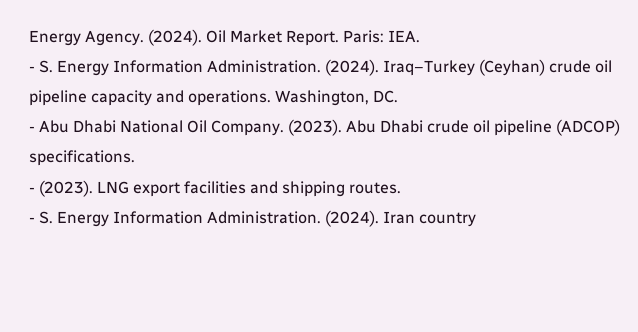Energy Agency. (2024). Oil Market Report. Paris: IEA.
- S. Energy Information Administration. (2024). Iraq–Turkey (Ceyhan) crude oil pipeline capacity and operations. Washington, DC.
- Abu Dhabi National Oil Company. (2023). Abu Dhabi crude oil pipeline (ADCOP) specifications.
- (2023). LNG export facilities and shipping routes.
- S. Energy Information Administration. (2024). Iran country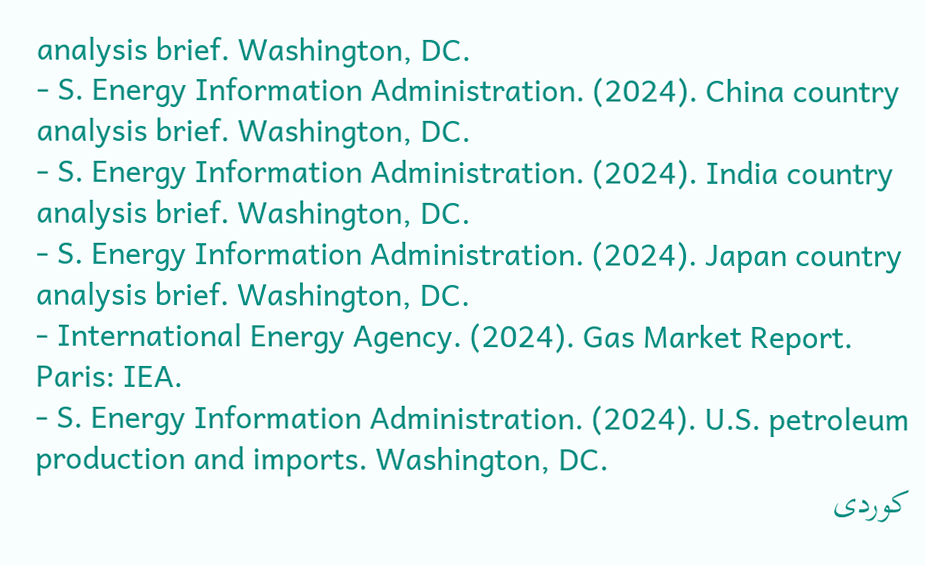analysis brief. Washington, DC.
- S. Energy Information Administration. (2024). China country analysis brief. Washington, DC.
- S. Energy Information Administration. (2024). India country analysis brief. Washington, DC.
- S. Energy Information Administration. (2024). Japan country analysis brief. Washington, DC.
- International Energy Agency. (2024). Gas Market Report. Paris: IEA.
- S. Energy Information Administration. (2024). U.S. petroleum production and imports. Washington, DC.
كوردی